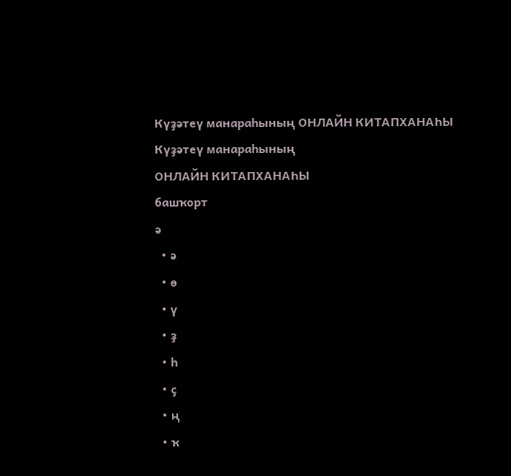Күҙәтеү манараһының ОНЛАЙН КИТАПХАНАҺЫ
Күҙәтеү манараһының
ОНЛАЙН КИТАПХАНАҺЫ
башҡорт
ә
  • ә
  • ө
  • ү
  • ҙ
  • һ
  • ҫ
  • ң
  • ҡ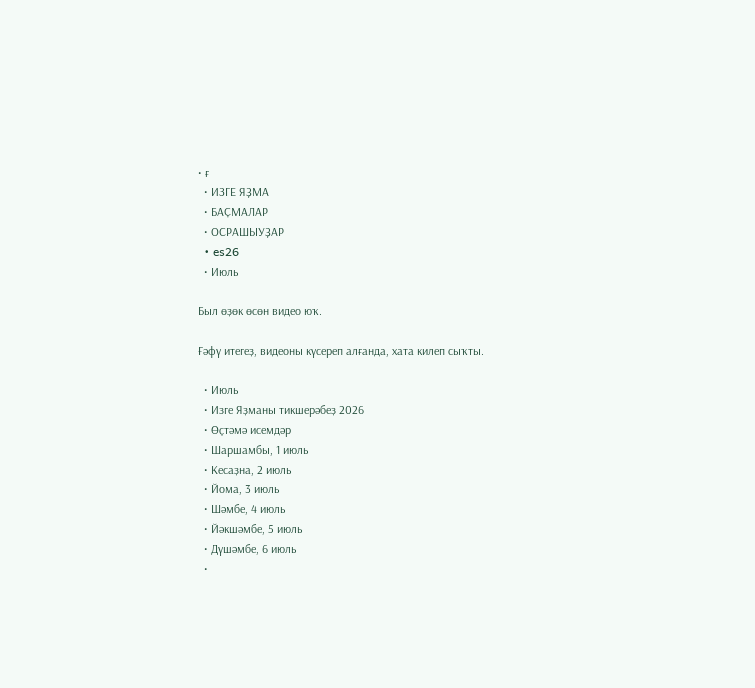• ғ
  • ИЗГЕ ЯҘМА
  • БАҪМАЛАР
  • ОСРАШЫУҘАР
  • es26
  • Июль

Был өҙөк өсөн видео юҡ.

Ғәфү итегеҙ, видеоны күсереп алғанда, хата килеп сыҡты.

  • Июль
  • Изге Яҙманы тикшерәбеҙ 2026
  • Өҫтәмә исемдәр
  • Шаршамбы, 1 июль
  • Кесаҙна, 2 июль
  • Йома, 3 июль
  • Шәмбе, 4 июль
  • Йәкшәмбе, 5 июль
  • Дүшәмбе, 6 июль
  •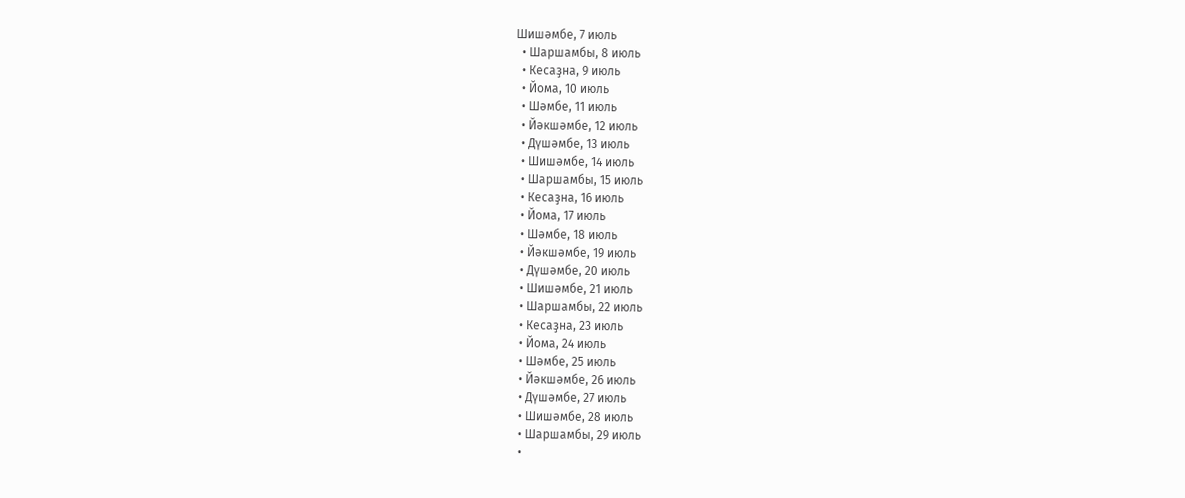Шишәмбе, 7 июль
  • Шаршамбы, 8 июль
  • Кесаҙна, 9 июль
  • Йома, 10 июль
  • Шәмбе, 11 июль
  • Йәкшәмбе, 12 июль
  • Дүшәмбе, 13 июль
  • Шишәмбе, 14 июль
  • Шаршамбы, 15 июль
  • Кесаҙна, 16 июль
  • Йома, 17 июль
  • Шәмбе, 18 июль
  • Йәкшәмбе, 19 июль
  • Дүшәмбе, 20 июль
  • Шишәмбе, 21 июль
  • Шаршамбы, 22 июль
  • Кесаҙна, 23 июль
  • Йома, 24 июль
  • Шәмбе, 25 июль
  • Йәкшәмбе, 26 июль
  • Дүшәмбе, 27 июль
  • Шишәмбе, 28 июль
  • Шаршамбы, 29 июль
  •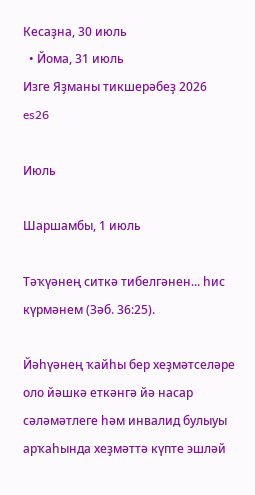Кесаҙна, 30 июль
  • Йома, 31 июль
Изге Яҙманы тикшерәбеҙ 2026
es26

Июль

Шаршамбы, 1 июль

Тәҡүәнең ситкә тибелгәнен... һис күрмәнем (Зәб. 36:25).

Йәһүәнең ҡайһы бер хеҙмәтселәре оло йәшкә еткәнгә йә насар сәләмәтлеге һәм инвалид булыуы арҡаһында хеҙмәттә күпте эшләй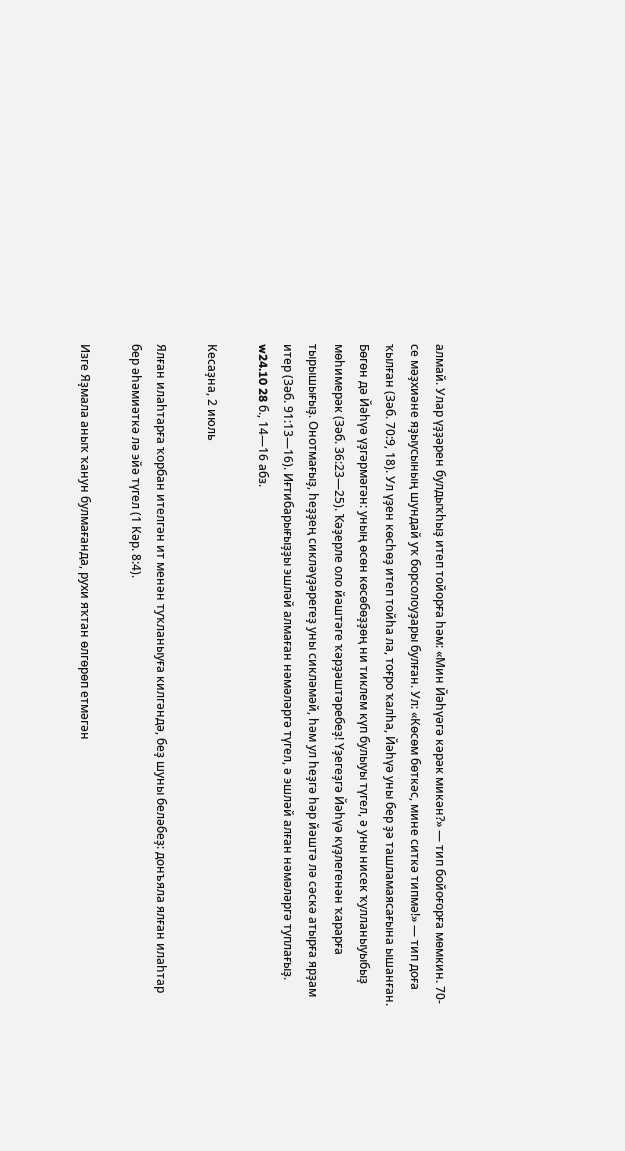алмай. Улар үҙҙәрен булдыҡһыҙ итеп тойорға һәм: «Мин Йәһүәгә кәрәк микән?» — тип бойоғорға мөмкин. 70-се мәҙхиәне яҙыусының шундай уҡ борсолоуҙары булған. Ул: «Көсөм бөткәс, мине ситкә типмә!» — тип доға ҡылған (Зәб. 70:9, 18). Ул үҙен көсһөҙ итеп тойһа ла, тоғро ҡалһа, Йәһүә уны бер ҙә ташламаясағына ышанған. Бөгөн дә Йәһүә үҙгәрмәгән: уның өсөн көсөбөҙҙөң ни тиклем күп булыуы түгел, ә уны нисек ҡулланыуыбыҙ мөһимерәк (Зәб. 36:23—25). Ҡәҙерле оло йәштәге ҡәрҙәштәребеҙ! Үҙегеҙгә Йәһүә күҙлегенән ҡарарға тырышығыҙ. Онотмағыҙ, һеҙҙең сикләүҙәрегеҙ уны сикләмәй, һәм ул һеҙгә һәр йәштә лә сәскә атырға ярҙам итер (Зәб. 91:13—16). Иғтибарығыҙҙы эшләй алмаған нәмәләргә түгел, ә эшләй алған нәмәләргә туплағыҙ. w24.10 28 б., 14—16 абз.

Кесаҙна, 2 июль

Ялған илаһтарға ҡорбан ителгән ит менән туҡланыуға килгәндә, беҙ шуны беләбеҙ: донъяла ялған илаһтар бер әһәмиәткә лә эйә түгел (1 Кәр. 8:4).

Изге Яҙмала аныҡ ҡанун булмағанда, рухи яҡтан өлгөрөп етмәгән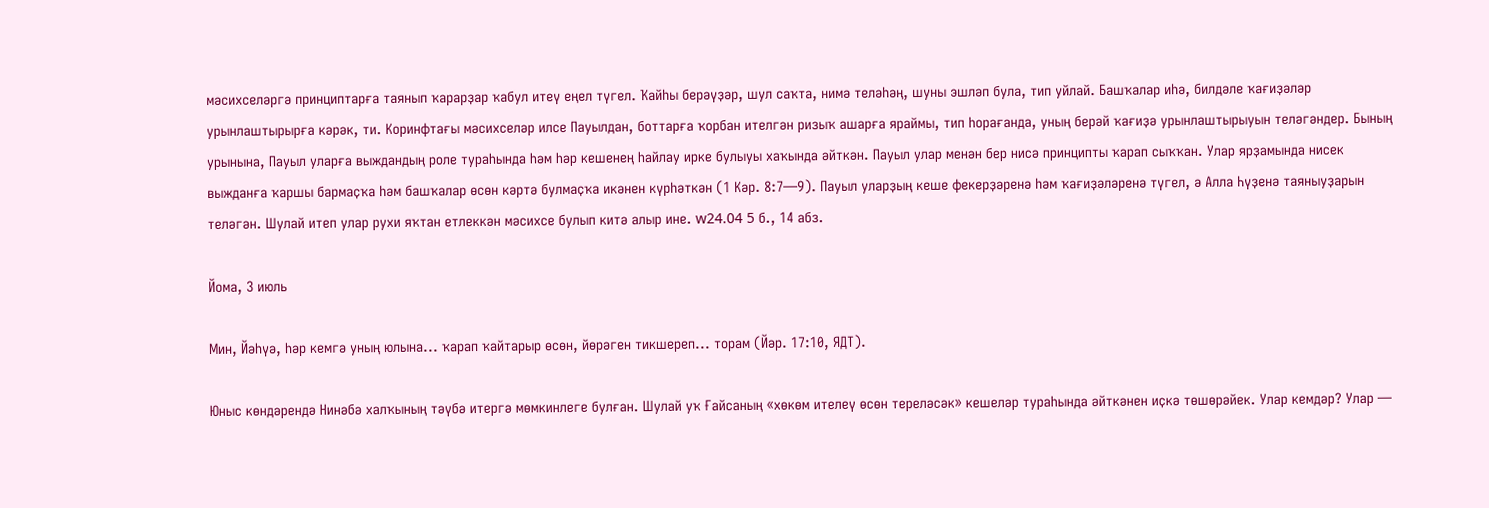мәсихселәргә принциптарға таянып ҡарарҙар ҡабул итеү еңел түгел. Ҡайһы берәүҙәр, шул саҡта, нимә теләһәң, шуны эшләп була, тип уйлай. Башҡалар иһә, билдәле ҡағиҙәләр урынлаштырырға кәрәк, ти. Коринфтағы мәсихселәр илсе Пауылдан, боттарға ҡорбан ителгән ризыҡ ашарға яраймы, тип һорағанда, уның берәй ҡағиҙә урынлаштырыуын теләгәндер. Бының урынына, Пауыл уларға выждандың роле тураһында һәм һәр кешенең һайлау ирке булыуы хаҡында әйткән. Пауыл улар менән бер нисә принципты ҡарап сыҡҡан. Улар ярҙамында нисек выжданға ҡаршы бармаҫҡа һәм башҡалар өсөн кәртә булмаҫҡа икәнен күрһәткән (1 Кәр. 8:7—9). Пауыл уларҙың кеше фекерҙәренә һәм ҡағиҙәләренә түгел, ә Алла Һүҙенә таяныуҙарын теләгән. Шулай итеп улар рухи яҡтан етлеккән мәсихсе булып китә алыр ине. w24.04 5 б., 14 абз.

Йома, 3 июль

Мин, Йәһүә, һәр кемгә уның юлына... ҡарап ҡайтарыр өсөн, йөрәген тикшереп... торам (Йәр. 17:10, ЯДТ).

Юныс көндәрендә Нинәбә халҡының тәүбә итергә мөмкинлеге булған. Шулай уҡ Ғайсаның «хөкөм ителеү өсөн тереләсәк» кешеләр тураһында әйткәнен иҫкә төшөрәйек. Улар кемдәр? Улар —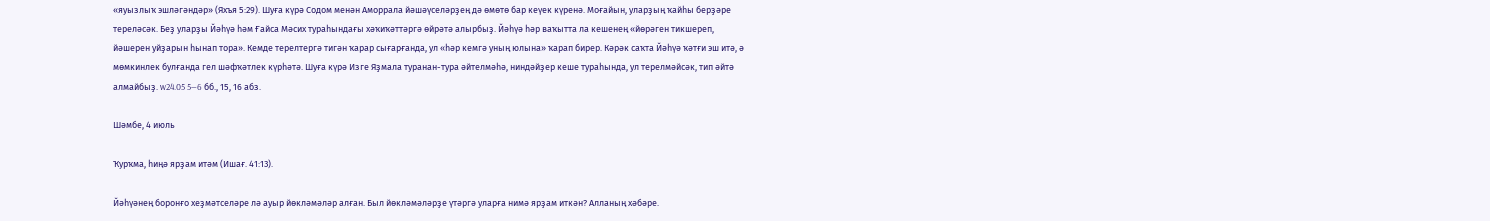«яуызлыҡ эшләгәндәр» (Яхъя 5:29). Шуға күрә Содом менән Аморрала йәшәүселәрҙең дә өмөтө бар кеүек күренә. Моғайын, уларҙың ҡайһы берҙәре тереләсәк. Беҙ уларҙы Йәһүә һәм Ғайса Мәсих тураһындағы хәҡиҡәттәргә өйрәтә алырбыҙ. Йәһүә һәр ваҡытта ла кешенең «йөрәген тикшереп, йәшерен уйҙарын һынап тора». Кемде терелтергә тигән ҡарар сығарғанда, ул «һәр кемгә уның юлына» ҡарап бирер. Кәрәк саҡта Йәһүә ҡәтғи эш итә, ә мөмкинлек булғанда гел шәфҡәтлек күрһәтә. Шуға күрә Изге Яҙмала туранан-тура әйтелмәһә, ниндәйҙер кеше тураһында, ул терелмәйсәк, тип әйтә алмайбыҙ. w24.05 5—6 бб., 15, 16 абз.

Шәмбе, 4 июль

Ҡурҡма, һиңә ярҙам итәм (Ишағ. 41:13).

Йәһүәнең боронғо хеҙмәтселәре лә ауыр йөкләмәләр алған. Был йөкләмәләрҙе үтәргә уларға нимә ярҙам иткән? Алланың хәбәре.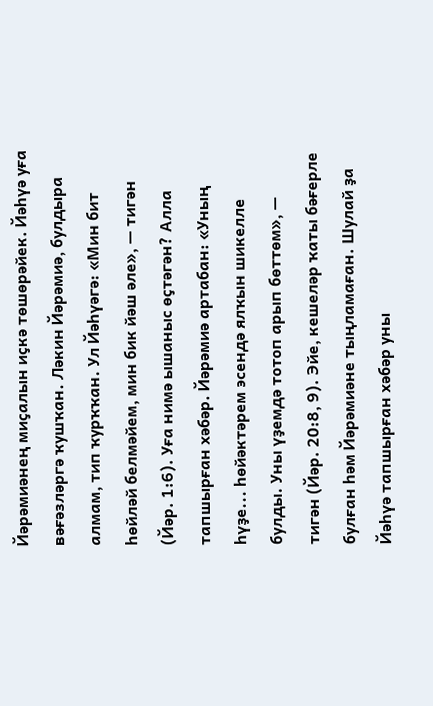Йәрәмиәнең миҫалын иҫкә төшөрәйек. Йәһүә уға вәғәзләргә ҡушҡан. Ләкин Йәрәмиә, булдыра алмам, тип ҡурҡҡан. Ул Йәһүәгә: «Мин бит һөйләй белмәйем, мин бик йәш әле», — тигән (Йәр. 1:6). Уға нимә ышаныс өҫтәгән? Алла тапшырған хәбәр. Йәрәмиә артабан: «Уның һүҙе... һөйәктәрем эсендә ялҡын шикелле булды. Уны үҙемдә тотоп арып бөттөм», — тигән (Йәр. 20:8, 9). Эйе, кешеләр ҡаты бәғерле булған һәм Йәрәмиәне тыңламаған. Шулай ҙа Йәһүә тапшырған хәбәр уны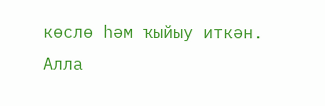көслө һәм ҡыйыу иткән. Алла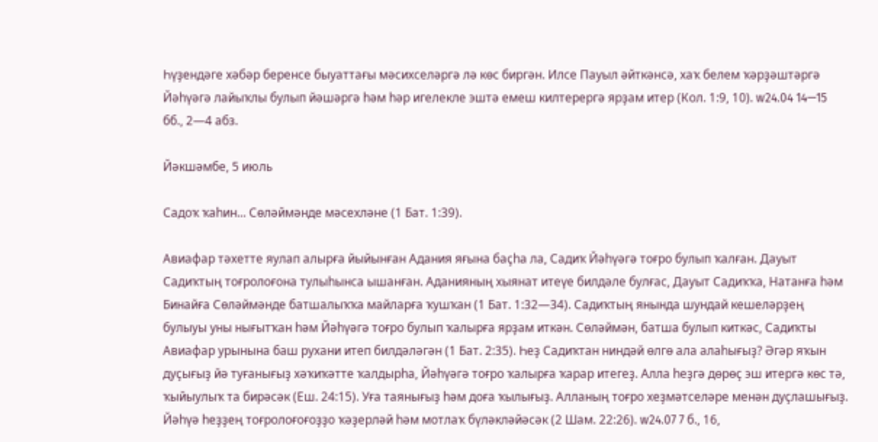Һүҙендәге хәбәр беренсе быуаттағы мәсихселәргә лә көс биргән. Илсе Пауыл әйткәнсә, хаҡ белем ҡәрҙәштәргә Йәһүәгә лайыҡлы булып йәшәргә һәм һәр игелекле эштә емеш килтерергә ярҙам итер (Кол. 1:9, 10). w24.04 14—15 бб., 2—4 абз.

Йәкшәмбе, 5 июль

Садоҡ ҡаһин... Сөләймәнде мәсехләне (1 Бат. 1:39).

Авиафар тәхетте яулап алырға йыйынған Адания яғына баҫһа ла, Садиҡ Йәһүәгә тоғро булып ҡалған. Дауыт Садиҡтың тоғролоғона тулыһынса ышанған. Аданияның хыянат итеүе билдәле булғас, Дауыт Садиҡҡа, Натанға һәм Бинайға Сөләймәнде батшалыҡҡа майларға ҡушҡан (1 Бат. 1:32—34). Садиҡтың янында шундай кешеләрҙең булыуы уны нығытҡан һәм Йәһүәгә тоғро булып ҡалырға ярҙам иткән. Сөләймән, батша булып киткәс, Садиҡты Авиафар урынына баш рухани итеп билдәләгән (1 Бат. 2:35). Һеҙ Садиҡтан ниндәй өлгө ала алаһығыҙ? Әгәр яҡын дуҫығыҙ йә туғанығыҙ хәҡиҡәтте ҡалдырһа, Йәһүәгә тоғро ҡалырға ҡарар итегеҙ. Алла һеҙгә дөрөҫ эш итергә көс тә, ҡыйыулыҡ та бирәсәк (Еш. 24:15). Уға таянығыҙ һәм доға ҡылығыҙ. Алланың тоғро хеҙмәтселәре менән дуҫлашығыҙ. Йәһүә һеҙҙең тоғролоғоғоҙҙо ҡәҙерләй һәм мотлаҡ бүләкләйәсәк (2 Шам. 22:26). w24.07 7 б., 16,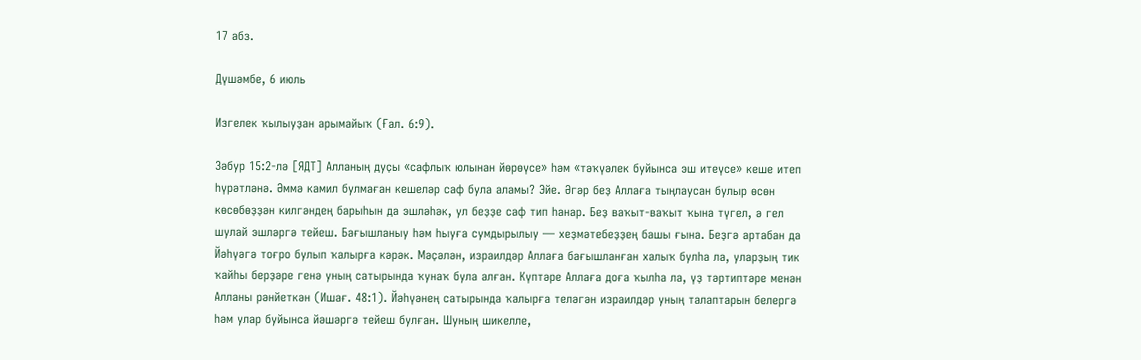17 абз.

Дүшәмбе, 6 июль

Изгелек ҡылыуҙан арымайыҡ (Ғал. 6:9).

Зәбур 15:2-лә [ЯДТ] Алланың дуҫы «сафлыҡ юлынан йөрөүсе» һәм «тәҡүәлек буйынса эш итеүсе» кеше итеп һүрәтләнә. Әммә камил булмаған кешеләр саф була аламы? Эйе. Әгәр беҙ Аллаға тыңлаусан булыр өсөн көсөбөҙҙән килгәндең барыһын да эшләһәк, ул беҙҙе саф тип һанар. Беҙ ваҡыт-ваҡыт ҡына түгел, ә гел шулай эшләргә тейеш. Бағышланыу һәм һыуға сумдырылыу — хеҙмәтебеҙҙең башы ғына. Беҙгә артабан да Йәһүәгә тоғро булып ҡалырға кәрәк. Мәҫәлән, израилдәр Аллаға бағышланған халыҡ булһа ла, уларҙың тик ҡайһы берҙәре генә уның сатырында ҡунаҡ була алған. Күптәре Аллаға доға ҡылһа ла, үҙ тәртиптәре менән Алланы рәнйеткән (Ишағ. 48:1). Йәһүәнең сатырында ҡалырға теләгән израилдәр уның талаптарын белергә һәм улар буйынса йәшәргә тейеш булған. Шуның шикелле,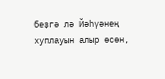беҙгә лә Йәһүәнең хуплауын алыр өсөн,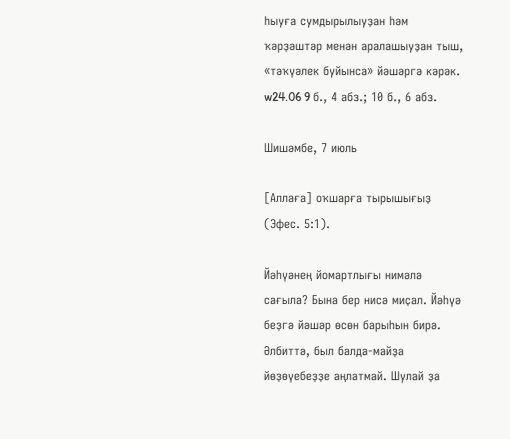һыуға сумдырылыуҙан һәм ҡәрҙәштәр менән аралашыуҙан тыш, «тәҡүәлек буйынса» йәшәргә кәрәк. w24.06 9 б., 4 абз.; 10 б., 6 абз.

Шишәмбе, 7 июль

[Аллаға] оҡшарға тырышығыҙ (Эфес. 5:1).

Йәһүәнең йомартлығы нимәлә сағыла? Бына бер нисә миҫал. Йәһүә беҙгә йәшәр өсөн барыһын бирә. Әлбиттә, был балда-майҙа йөҙөүебеҙҙе аңлатмай. Шулай ҙа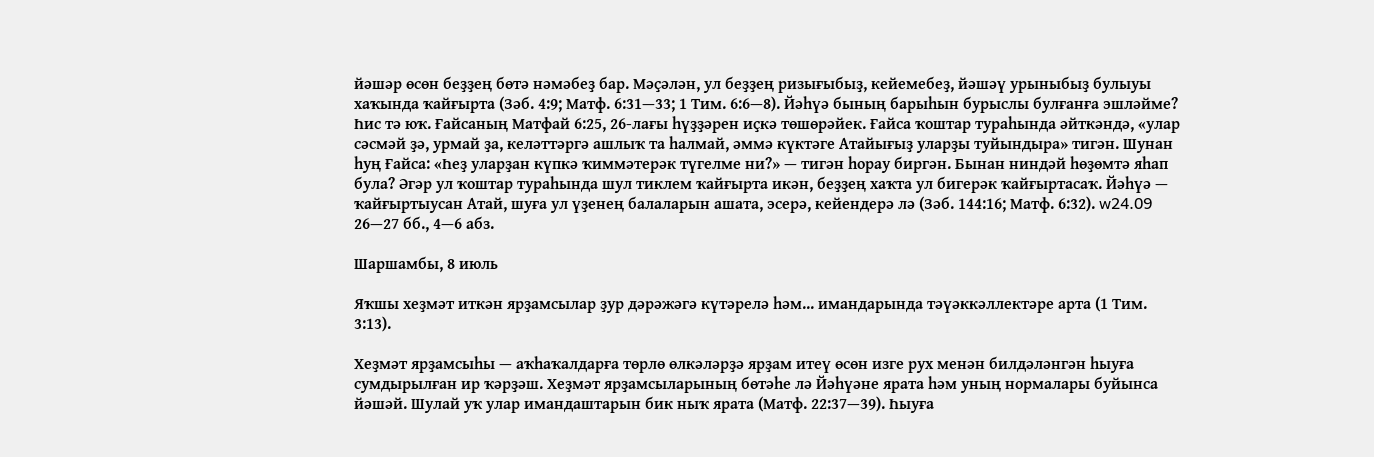йәшәр өсөн беҙҙең бөтә нәмәбеҙ бар. Мәҫәлән, ул беҙҙең ризығыбыҙ, кейемебеҙ, йәшәү урыныбыҙ булыуы хаҡында ҡайғырта (Зәб. 4:9; Матф. 6:31—33; 1 Тим. 6:6—8). Йәһүә бының барыһын бурыслы булғанға эшләйме? Һис тә юҡ. Ғайсаның Матфай 6:25, 26-лағы һүҙҙәрен иҫкә төшөрәйек. Ғайса ҡоштар тураһында әйткәндә, «улар сәсмәй ҙә, урмай ҙа, келәттәргә ашлыҡ та һалмай, әммә күктәге Атайығыҙ уларҙы туйындыра» тигән. Шунан һуң Ғайса: «Һеҙ уларҙан күпкә ҡиммәтерәк түгелме ни?» — тигән һорау биргән. Бынан ниндәй һөҙөмтә яһап була? Әгәр ул ҡоштар тураһында шул тиклем ҡайғырта икән, беҙҙең хаҡта ул бигерәк ҡайғыртасаҡ. Йәһүә — ҡайғыртыусан Атай, шуға ул үҙенең балаларын ашата, эсерә, кейендерә лә (Зәб. 144:16; Матф. 6:32). w24.09 26—27 бб., 4—6 абз.

Шаршамбы, 8 июль

Яҡшы хеҙмәт иткән ярҙамсылар ҙур дәрәжәгә күтәрелә һәм... имандарында тәүәккәллектәре арта (1 Тим. 3:13).

Хеҙмәт ярҙамсыһы — аҡһаҡалдарға төрлө өлкәләрҙә ярҙам итеү өсөн изге рух менән билдәләнгән һыуға сумдырылған ир ҡәрҙәш. Хеҙмәт ярҙамсыларының бөтәһе лә Йәһүәне ярата һәм уның нормалары буйынса йәшәй. Шулай уҡ улар имандаштарын бик ныҡ ярата (Матф. 22:37—39). Һыуға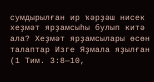сумдырылған ир ҡәрҙәш нисек хеҙмәт ярҙамсыһы булып китә ала? Хеҙмәт ярҙамсылары өсөн талаптар Изге Яҙмала яҙылған (1 Тим. 3:8—10,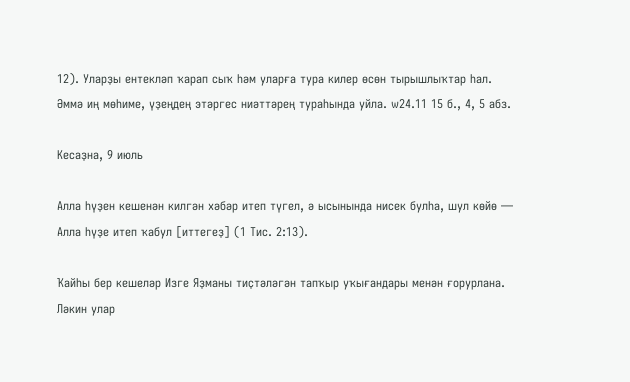12). Уларҙы ентекләп ҡарап сыҡ һәм уларға тура килер өсөн тырышлыҡтар һал. Әммә иң мөһиме, үҙеңдең этәргес ниәттәрең тураһында уйла. w24.11 15 б., 4, 5 абз.

Кесаҙна, 9 июль

Алла һүҙен кешенән килгән хәбәр итеп түгел, ә ысынында нисек булһа, шул көйө — Алла һүҙе итеп ҡабул [иттегеҙ] (1 Тис. 2:13).

Ҡайһы бер кешеләр Изге Яҙманы тиҫтәләгән тапҡыр уҡығандары менән ғорурлана. Ләкин улар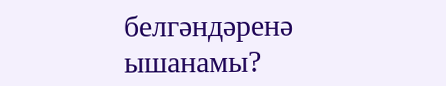белгәндәренә ышанамы?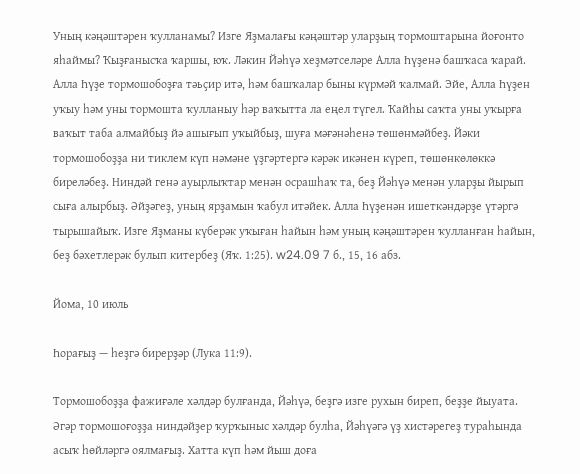Уның кәңәштәрен ҡулланамы? Изге Яҙмалағы кәңәштәр уларҙың тормоштарына йоғонто яһаймы? Ҡыҙғанысҡа ҡаршы, юҡ. Ләкин Йәһүә хеҙмәтселәре Алла Һүҙенә башҡаса ҡарай. Алла Һүҙе тормошобоҙға тәьҫир итә, һәм башҡалар быны күрмәй ҡалмай. Эйе, Алла Һүҙен уҡыу һәм уны тормошта ҡулланыу һәр ваҡытта ла еңел түгел. Ҡайһы саҡта уны уҡырға ваҡыт таба алмайбыҙ йә ашығып уҡыйбыҙ, шуға мәғәнәһенә төшөнмәйбеҙ. Йәки тормошобоҙҙа ни тиклем күп нәмәне үҙгәртергә кәрәк икәнен күреп, төшөнкөлөккә биреләбеҙ. Ниндәй генә ауырлыҡтар менән осрашһаҡ та, беҙ Йәһүә менән уларҙы йырып сыға алырбыҙ. Әйҙәгеҙ, уның ярҙамын ҡабул итәйек. Алла Һүҙенән ишеткәндәрҙе үтәргә тырышайыҡ. Изге Яҙманы күберәк уҡыған һайын һәм уның кәңәштәрен ҡулланған һайын, беҙ бәхетлерәк булып китербеҙ (Яҡ. 1:25). w24.09 7 б., 15, 16 абз.

Йома, 10 июль

Һорағыҙ — һеҙгә бирерҙәр (Лука 11:9).

Тормошобоҙҙа фажиғәле хәлдәр булғанда, Йәһүә, беҙгә изге рухын биреп, беҙҙе йыуата. Әгәр тормошоғоҙҙа ниндәйҙер ҡурҡыныс хәлдәр булһа, Йәһүәгә үҙ хистәрегеҙ тураһында асыҡ һөйләргә оялмағыҙ. Хатта күп һәм йыш доға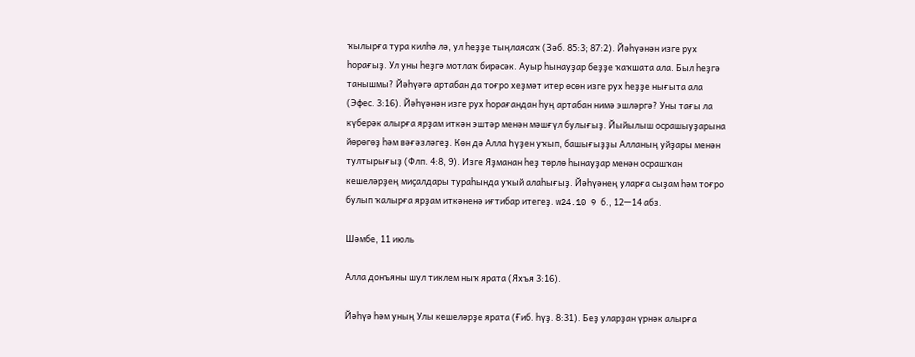ҡылырға тура килһә лә, ул һеҙҙе тыңлаясаҡ (Зәб. 85:3; 87:2). Йәһүәнән изге рух һорағыҙ. Ул уны һеҙгә мотлаҡ бирәсәк. Ауыр һынауҙар беҙҙе ҡаҡшата ала. Был һеҙгә танышмы? Йәһүәгә артабан да тоғро хеҙмәт итер өсөн изге рух һеҙҙе нығыта ала (Эфес. 3:16). Йәһүәнән изге рух һорағандан һуң артабан нимә эшләргә? Уны тағы ла күберәк алырға ярҙам иткән эштәр менән мәшғүл булығыҙ. Йыйылыш осрашыуҙарына йөрөгөҙ һәм вәғәзләгеҙ. Көн дә Алла Һүҙен уҡып, башығыҙҙы Алланың уйҙары менән тултырығыҙ (Флп. 4:8, 9). Изге Яҙманан һеҙ төрлө һынауҙар менән осрашҡан кешеләрҙең миҫалдары тураһында уҡый алаһығыҙ. Йәһүәнең уларға сыҙам һәм тоғро булып ҡалырға ярҙам иткәненә иғтибар итегеҙ. w24.10 9 б., 12—14 абз.

Шәмбе, 11 июль

Алла донъяны шул тиклем ныҡ ярата (Яхъя 3:16).

Йәһүә һәм уның Улы кешеләрҙе ярата (Ғиб. һүҙ. 8:31). Беҙ уларҙан үрнәк алырға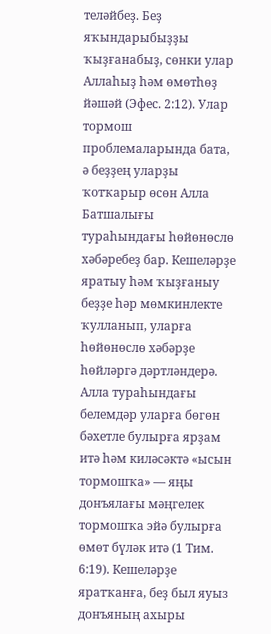теләйбеҙ. Беҙ яҡындарыбыҙҙы ҡыҙғанабыҙ, сөнки улар Аллаһыҙ һәм өмөтһөҙ йәшәй (Эфес. 2:12). Улар тормош проблемаларында бата, ә беҙҙең уларҙы ҡотҡарыр өсөн Алла Батшалығы тураһындағы һөйөнөслө хәбәребеҙ бар. Кешеләрҙе яратыу һәм ҡыҙғаныу беҙҙе һәр мөмкинлекте ҡулланып, уларға һөйөнөслө хәбәрҙе һөйләргә дәртләндерә. Алла тураһындағы белемдәр уларға бөгөн бәхетле булырға ярҙам итә һәм киләсәктә «ысын тормошҡа» — яңы донъялағы мәңгелек тормошҡа эйә булырға өмөт бүләк итә (1 Тим. 6:19). Кешеләрҙе яратҡанға, беҙ был яуыз донъяның ахыры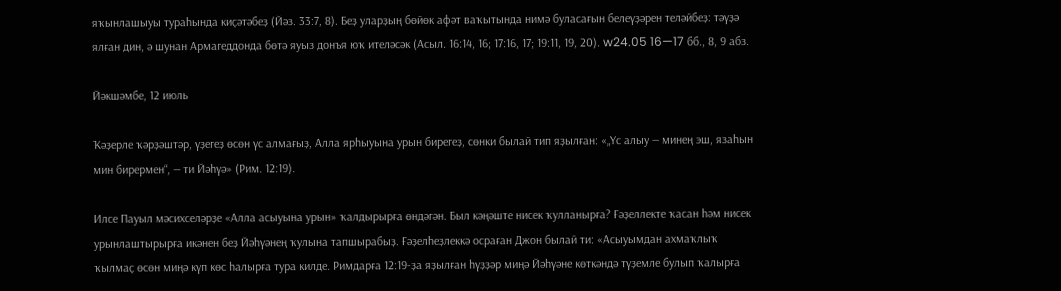яҡынлашыуы тураһында киҫәтәбеҙ (Йәз. 33:7, 8). Беҙ уларҙың бөйөк афәт ваҡытында нимә буласағын белеүҙәрен теләйбеҙ: тәүҙә ялған дин, ә шунан Армагеддонда бөтә яуыз донъя юҡ ителәсәк (Асыл. 16:14, 16; 17:16, 17; 19:11, 19, 20). w24.05 16—17 бб., 8, 9 абз.

Йәкшәмбе, 12 июль

Ҡәҙерле ҡәрҙәштәр, үҙегеҙ өсөн үс алмағыҙ, Алла ярһыуына урын бирегеҙ, сөнки былай тип яҙылған: «„Үс алыу — минең эш, язаһын мин бирермен“, — ти Йәһүә» (Рим. 12:19).

Илсе Пауыл мәсихселәрҙе «Алла асыуына урын» ҡалдырырға өндәгән. Был кәңәште нисек ҡулланырға? Ғәҙеллекте ҡасан һәм нисек урынлаштырырға икәнен беҙ Йәһүәнең ҡулына тапшырабыҙ. Ғәҙелһеҙлеккә осраған Джон былай ти: «Асыуымдан ахмаҡлыҡ ҡылмаҫ өсөн миңә күп көс һалырға тура килде. Римдарға 12:19-ҙа яҙылған һүҙҙәр миңә Йәһүәне көткәндә түҙемле булып ҡалырға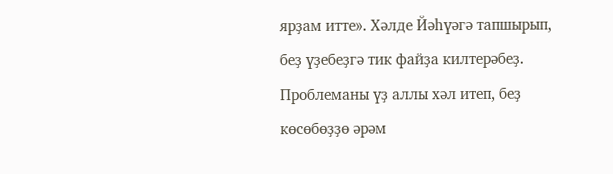ярҙам итте». Хәлде Йәһүәгә тапшырып, беҙ үҙебеҙгә тик файҙа килтерәбеҙ. Проблеманы үҙ аллы хәл итеп, беҙ көсөбөҙҙө әрәм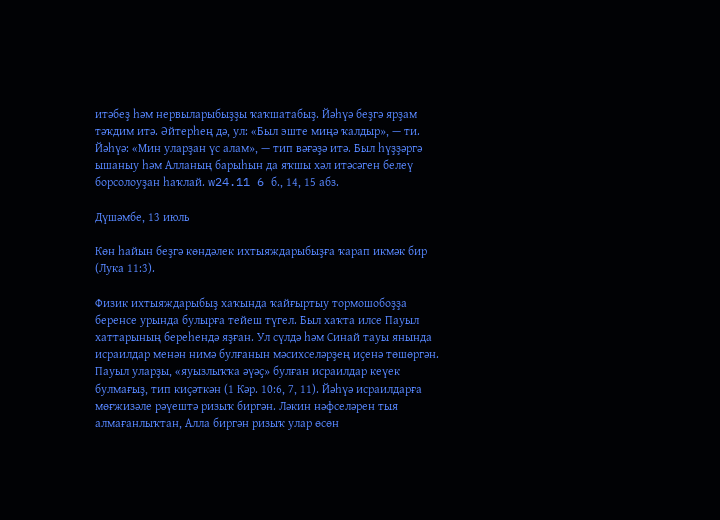итәбеҙ һәм нервыларыбыҙҙы ҡаҡшатабыҙ. Йәһүә беҙгә ярҙам тәҡдим итә. Әйтерһең дә, ул: «Был эште миңә ҡалдыр», — ти. Йәһүә: «Мин уларҙан үс алам», — тип вәғәҙә итә. Был һүҙҙәргә ышаныу һәм Алланың барыһын да яҡшы хәл итәсәген белеү борсолоуҙан һаҡлай. w24.11 6 б., 14, 15 абз.

Дүшәмбе, 13 июль

Көн һайын беҙгә көндәлек ихтыяждарыбыҙға ҡарап икмәк бир (Лука 11:3).

Физик ихтыяждарыбыҙ хаҡында ҡайғыртыу тормошобоҙҙа беренсе урында булырға тейеш түгел. Был хаҡта илсе Пауыл хаттарының береһендә яҙған. Ул сүлдә һәм Синай тауы янында исраилдар менән нимә булғанын мәсихселәрҙең иҫенә төшөргән. Пауыл уларҙы, «яуызлыҡҡа әүәҫ» булған исраилдар кеүек булмағыҙ, тип киҫәткән (1 Кәр. 10:6, 7, 11). Йәһүә исраилдарға мөғжизәле рәүештә ризыҡ биргән. Ләкин нәфселәрен тыя алмағанлыҡтан, Алла биргән ризыҡ улар өсөн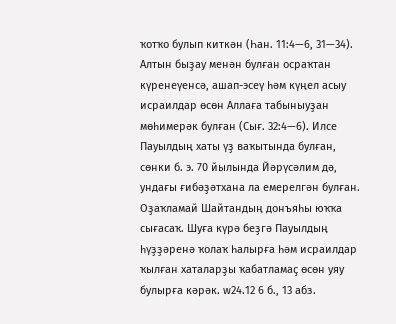ҡотҡо булып киткән (Һан. 11:4—6, 31—34). Алтын быҙау менән булған осраҡтан күренеүенсә, ашап-эсеү һәм күңел асыу исраилдар өсөн Аллаға табыныуҙан мөһимерәк булған (Сығ. 32:4—6). Илсе Пауылдың хаты үҙ ваҡытында булған, сөнки б. э. 70 йылында Йәрүсәлим дә, ундағы ғибәҙәтхана ла емерелгән булған. Оҙаҡламай Шайтандың донъяһы юҡҡа сығасаҡ. Шуға күрә беҙгә Пауылдың һүҙҙәренә ҡолаҡ һалырға һәм исраилдар ҡылған хаталарҙы ҡабатламаҫ өсөн уяу булырға кәрәк. w24.12 6 б., 13 абз.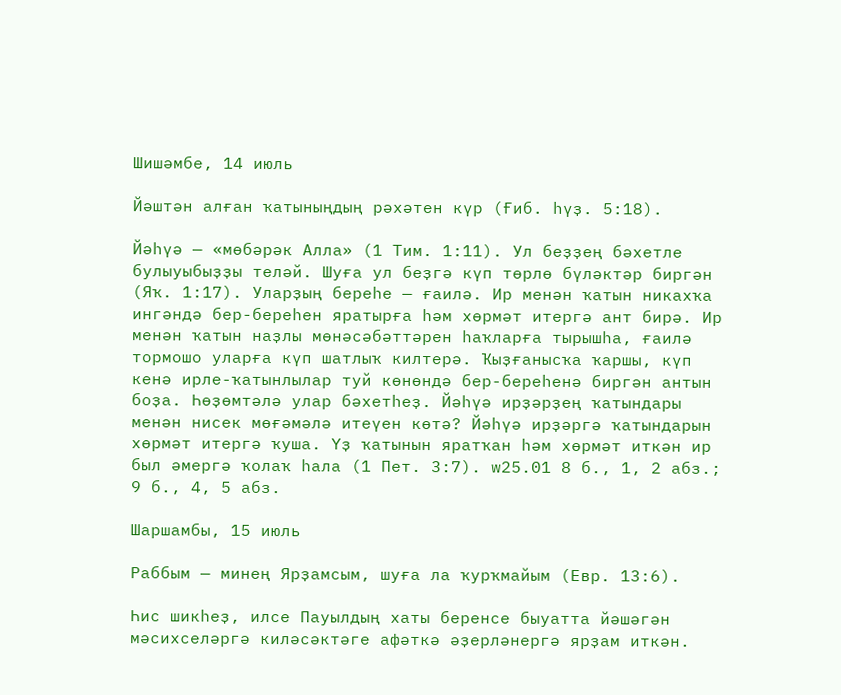Шишәмбе, 14 июль

Йәштән алған ҡатыныңдың рәхәтен күр (Ғиб. һүҙ. 5:18).

Йәһүә — «мөбәрәк Алла» (1 Тим. 1:11). Ул беҙҙең бәхетле булыуыбыҙҙы теләй. Шуға ул беҙгә күп төрлө бүләктәр биргән (Яҡ. 1:17). Уларҙың береһе — ғаилә. Ир менән ҡатын никахҡа ингәндә бер-береһен яратырға һәм хөрмәт итергә ант бирә. Ир менән ҡатын наҙлы мөнәсәбәттәрен һаҡларға тырышһа, ғаилә тормошо уларға күп шатлыҡ килтерә. Ҡыҙғанысҡа ҡаршы, күп кенә ирле-ҡатынлылар туй көнөндә бер-береһенә биргән антын боҙа. Һөҙөмтәлә улар бәхетһеҙ. Йәһүә ирҙәрҙең ҡатындары менән нисек мөғәмәлә итеүен көтә? Йәһүә ирҙәргә ҡатындарын хөрмәт итергә ҡуша. Үҙ ҡатынын яратҡан һәм хөрмәт иткән ир был әмергә ҡолаҡ һала (1 Пет. 3:7). w25.01 8 б., 1, 2 абз.; 9 б., 4, 5 абз.

Шаршамбы, 15 июль

Раббым — минең Ярҙамсым, шуға ла ҡурҡмайым (Евр. 13:6).

Һис шикһеҙ, илсе Пауылдың хаты беренсе быуатта йәшәгән мәсихселәргә киләсәктәге афәткә әҙерләнергә ярҙам иткән.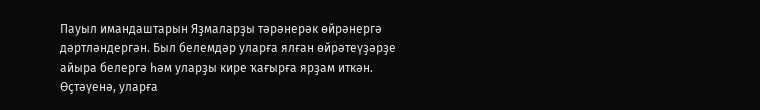Пауыл имандаштарын Яҙмаларҙы тәрәнерәк өйрәнергә дәртләндергән. Был белемдәр уларға ялған өйрәтеүҙәрҙе айыра белергә һәм уларҙы кире ҡағырға ярҙам иткән. Өҫтәүенә, уларға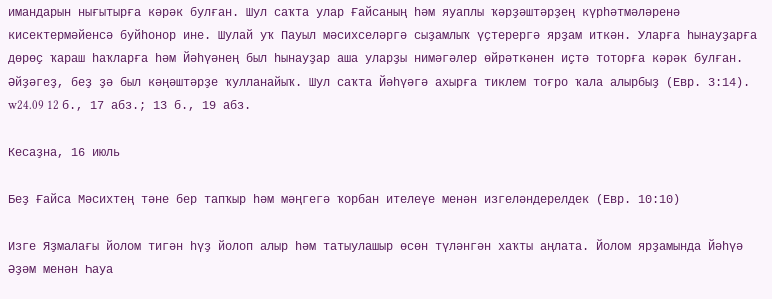имандарын нығытырға кәрәк булған. Шул саҡта улар Ғайсаның һәм яуаплы ҡәрҙәштәрҙең күрһәтмәләренә кисектермәйенсә буйһонор ине. Шулай уҡ Пауыл мәсихселәргә сыҙамлыҡ үҫтерергә ярҙам иткән. Уларға һынауҙарға дөрөҫ ҡараш һаҡларға һәм Йәһүәнең был һынауҙар аша уларҙы нимәгәлер өйрәткәнен иҫтә тоторға кәрәк булған. Әйҙәгеҙ, беҙ ҙә был кәңәштәрҙе ҡулланайыҡ. Шул саҡта Йәһүәгә ахырға тиклем тоғро ҡала алырбыҙ (Евр. 3:14). w24.09 12 б., 17 абз.; 13 б., 19 абз.

Кесаҙна, 16 июль

Беҙ Ғайса Мәсихтең тәне бер тапҡыр һәм мәңгегә ҡорбан ителеүе менән изгеләндерелдек (Евр. 10:10)

Изге Яҙмалағы йолом тигән һүҙ йолоп алыр һәм татыулашыр өсөн түләнгән хаҡты аңлата. Йолом ярҙамында Йәһүә Әҙәм менән Һауа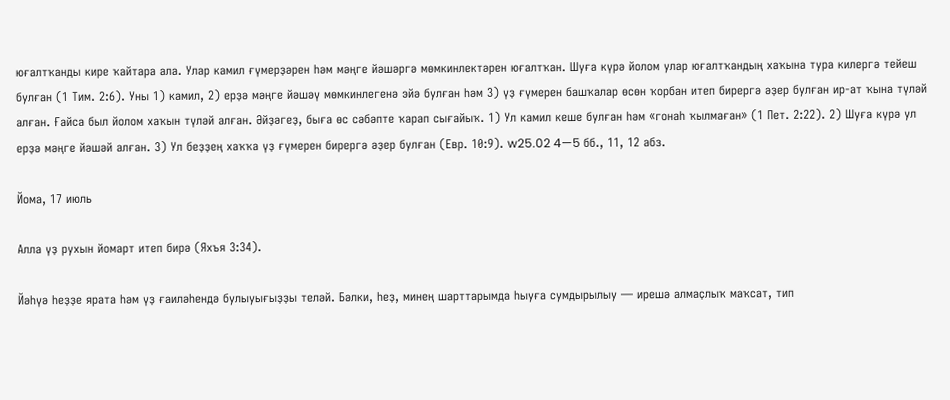юғалтҡанды кире ҡайтара ала. Улар камил ғүмерҙәрен һәм мәңге йәшәргә мөмкинлектәрен юғалтҡан. Шуға күрә йолом улар юғалтҡандың хаҡына тура килергә тейеш булған (1 Тим. 2:6). Уны 1) камил, 2) ерҙә мәңге йәшәү мөмкинлегенә эйә булған һәм 3) үҙ ғүмерен башҡалар өсөн ҡорбан итеп бирергә әҙер булған ир-ат ҡына түләй алған. Ғайса был йолом хаҡын түләй алған. Әйҙәгеҙ, быға өс сәбәпте ҡарап сығайыҡ. 1) Ул камил кеше булған һәм «гонаһ ҡылмаған» (1 Пет. 2:22). 2) Шуға күрә ул ерҙә мәңге йәшәй алған. 3) Ул беҙҙең хаҡҡа үҙ ғүмерен бирергә әҙер булған (Евр. 10:9). w25.02 4—5 бб., 11, 12 абз.

Йома, 17 июль

Алла үҙ рухын йомарт итеп бирә (Яхъя 3:34).

Йәһүә һеҙҙе ярата һәм үҙ ғаиләһендә булыуығыҙҙы теләй. Бәлки, һеҙ, минең шарттарымда һыуға сумдырылыу — ирешә алмаҫлыҡ маҡсат, тип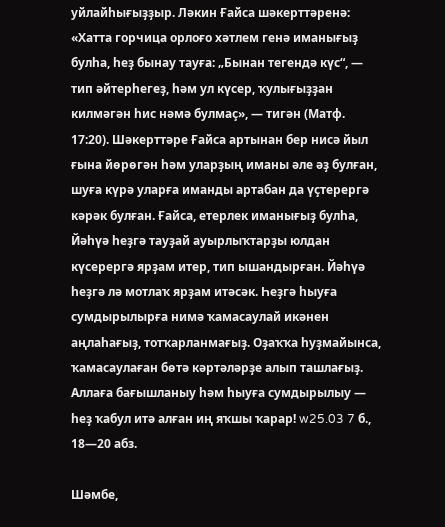уйлайһығыҙҙыр. Ләкин Ғайса шәкерттәренә: «Хатта горчица орлоғо хәтлем генә иманығыҙ булһа, һеҙ бынау тауға: „Бынан тегендә күс“, — тип әйтерһегеҙ, һәм ул күсер, ҡулығыҙҙан килмәгән һис нәмә булмаҫ», — тигән (Матф. 17:20). Шәкерттәре Ғайса артынан бер нисә йыл ғына йөрөгән һәм уларҙың иманы әле әҙ булған, шуға күрә уларға иманды артабан да үҫтерергә кәрәк булған. Ғайса, етерлек иманығыҙ булһа, Йәһүә һеҙгә тауҙай ауырлыҡтарҙы юлдан күсерергә ярҙам итер, тип ышандырған. Йәһүә һеҙгә лә мотлаҡ ярҙам итәсәк. Һеҙгә һыуға сумдырылырға нимә ҡамасаулай икәнен аңлаһағыҙ, тотҡарланмағыҙ. Оҙаҡҡа һуҙмайынса, ҡамасаулаған бөтә кәртәләрҙе алып ташлағыҙ. Аллаға бағышланыу һәм һыуға сумдырылыу — һеҙ ҡабул итә алған иң яҡшы ҡарар! w25.03 7 б., 18—20 абз.

Шәмбе,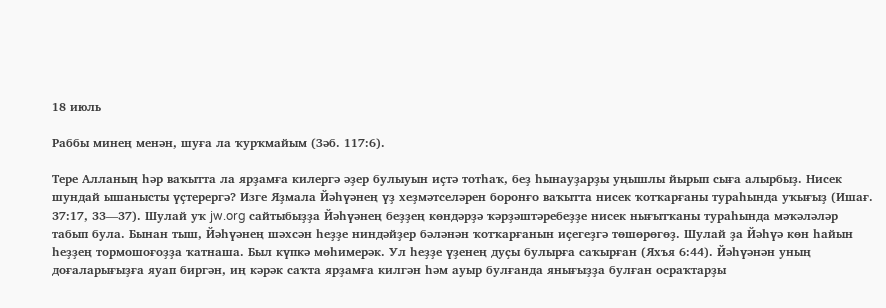18 июль

Раббы минең менән, шуға ла ҡурҡмайым (Зәб. 117:6).

Тере Алланың һәр ваҡытта ла ярҙамға килергә әҙер булыуын иҫтә тотһаҡ, беҙ һынауҙарҙы уңышлы йырып сыға алырбыҙ. Нисек шундай ышанысты үҫтерергә? Изге Яҙмала Йәһүәнең үҙ хеҙмәтселәрен боронғо ваҡытта нисек ҡотҡарғаны тураһында уҡығыҙ (Ишағ. 37:17, 33—37). Шулай уҡ jw.org сайтыбыҙҙа Йәһүәнең беҙҙең көндәрҙә ҡәрҙәштәребеҙҙе нисек нығытҡаны тураһында мәҡәләләр табып була. Бынан тыш, Йәһүәнең шәхсән һеҙҙе ниндәйҙер бәләнән ҡотҡарғанын иҫегеҙгә төшөрөгөҙ. Шулай ҙа Йәһүә көн һайын һеҙҙең тормошоғоҙҙа ҡатнаша. Был күпкә мөһимерәк. Ул һеҙҙе үҙенең дуҫы булырға саҡырған (Яхъя 6:44). Йәһүәнән уның доғаларығыҙға яуап биргән, иң кәрәк саҡта ярҙамға килгән һәм ауыр булғанда янығыҙҙа булған осраҡтарҙы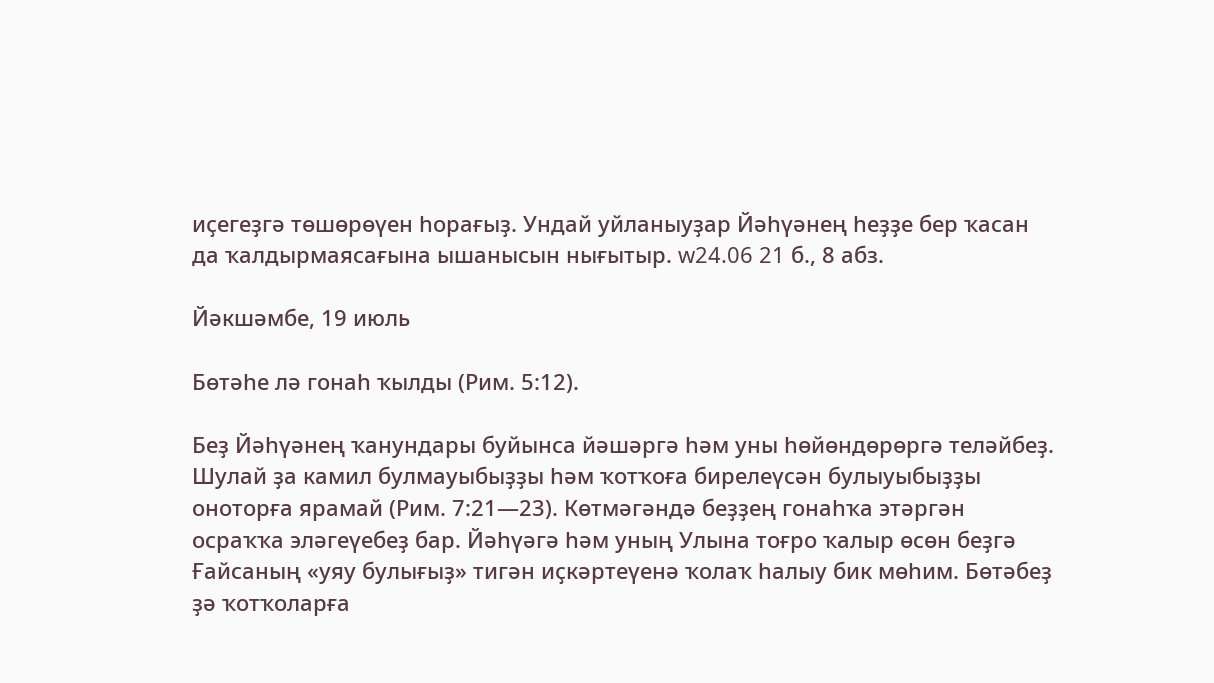иҫегеҙгә төшөрөүен һорағыҙ. Ундай уйланыуҙар Йәһүәнең һеҙҙе бер ҡасан да ҡалдырмаясағына ышанысын нығытыр. w24.06 21 б., 8 абз.

Йәкшәмбе, 19 июль

Бөтәһе лә гонаһ ҡылды (Рим. 5:12).

Беҙ Йәһүәнең ҡанундары буйынса йәшәргә һәм уны һөйөндөрөргә теләйбеҙ. Шулай ҙа камил булмауыбыҙҙы һәм ҡотҡоға бирелеүсән булыуыбыҙҙы оноторға ярамай (Рим. 7:21—23). Көтмәгәндә беҙҙең гонаһҡа этәргән осраҡҡа эләгеүебеҙ бар. Йәһүәгә һәм уның Улына тоғро ҡалыр өсөн беҙгә Ғайсаның «уяу булығыҙ» тигән иҫкәртеүенә ҡолаҡ һалыу бик мөһим. Бөтәбеҙ ҙә ҡотҡоларға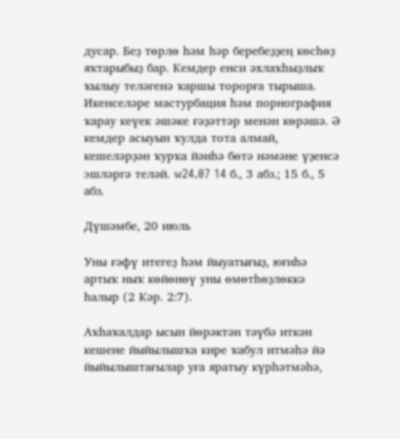дусар. Беҙ төрлө һәм һәр беребеҙҙең көсһөҙ яҡтарыбыҙ бар. Кемдер енси әхлаҡһыҙлыҡ ҡылыу теләгенә ҡаршы торорға тырыша. Икенселәре мастурбация һәм порнография ҡарау кеүек әшәке ғәҙәттәр менән көрәшә. Ә кемдер асыуын ҡулда тота алмай, кешеләрҙән ҡурҡа йәиһә бөтә нәмәне үҙенсә эшләргә теләй. w24.07 14 б., 3 абз.; 15 б., 5 абз.

Дүшәмбе, 20 июль

Уны ғәфү итегеҙ һәм йыуатығыҙ, юғиһә артыҡ ныҡ көйөнөү уны өмөтһөҙлөккә һалыр (2 Кәр. 2:7).

Аҡһаҡалдар ысын йөрәктән тәүбә иткән кешене йыйылышҡа кире ҡабул итмәһә йә йыйылыштағылар уға яратыу күрһәтмәһә,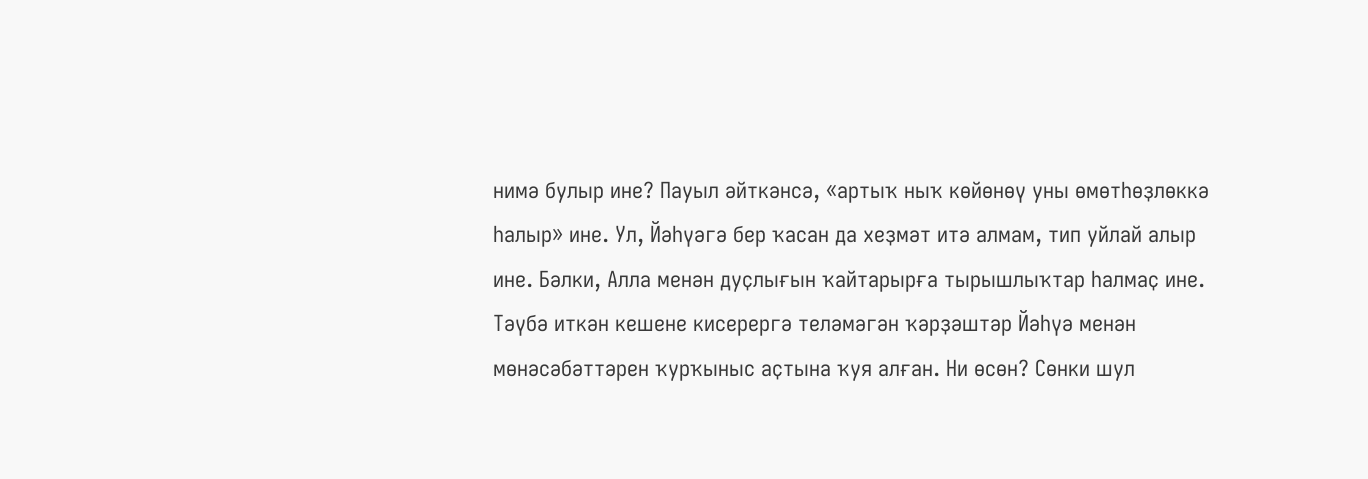нимә булыр ине? Пауыл әйткәнсә, «артыҡ ныҡ көйөнөү уны өмөтһөҙлөккә һалыр» ине. Ул, Йәһүәгә бер ҡасан да хеҙмәт итә алмам, тип уйлай алыр ине. Бәлки, Алла менән дуҫлығын ҡайтарырға тырышлыҡтар һалмаҫ ине. Тәүбә иткән кешене кисерергә теләмәгән ҡәрҙәштәр Йәһүә менән мөнәсәбәттәрен ҡурҡыныс аҫтына ҡуя алған. Ни өсөн? Сөнки шул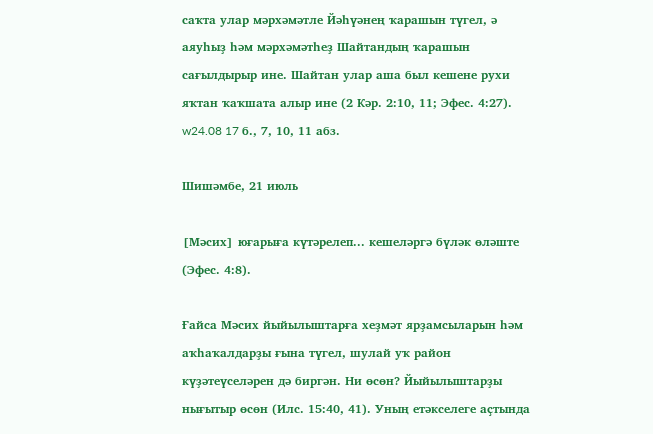саҡта улар мәрхәмәтле Йәһүәнең ҡарашын түгел, ә аяуһыҙ һәм мәрхәмәтһеҙ Шайтандың ҡарашын сағылдырыр ине. Шайтан улар аша был кешене рухи яҡтан ҡаҡшата алыр ине (2 Кәр. 2:10, 11; Эфес. 4:27). w24.08 17 б., 7, 10, 11 абз.

Шишәмбе, 21 июль

[Мәсих] юғарыға күтәрелеп... кешеләргә бүләк өләште (Эфес. 4:8).

Ғайса Мәсих йыйылыштарға хеҙмәт ярҙамсыларын һәм аҡһаҡалдарҙы ғына түгел, шулай уҡ район күҙәтеүселәрен дә биргән. Ни өсөн? Йыйылыштарҙы нығытыр өсөн (Илс. 15:40, 41). Уның етәкселеге аҫтында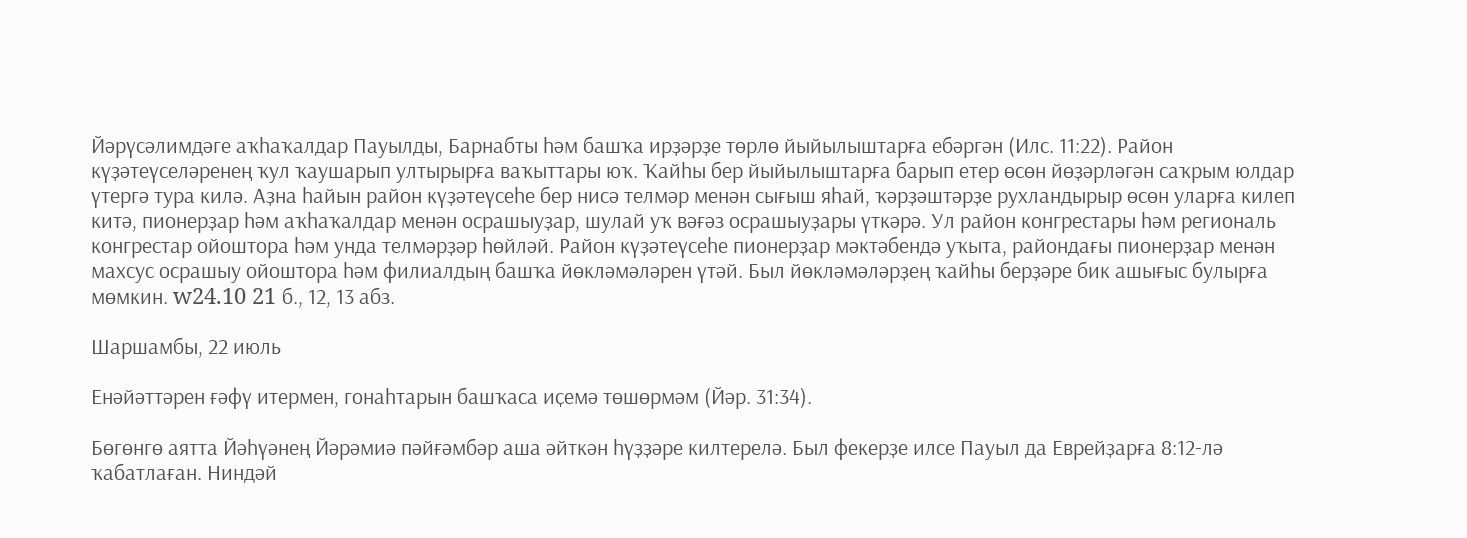Йәрүсәлимдәге аҡһаҡалдар Пауылды, Барнабты һәм башҡа ирҙәрҙе төрлө йыйылыштарға ебәргән (Илс. 11:22). Район күҙәтеүселәренең ҡул ҡаушарып ултырырға ваҡыттары юҡ. Ҡайһы бер йыйылыштарға барып етер өсөн йөҙәрләгән саҡрым юлдар үтергә тура килә. Аҙна һайын район күҙәтеүсеһе бер нисә телмәр менән сығыш яһай, ҡәрҙәштәрҙе рухландырыр өсөн уларға килеп китә, пионерҙар һәм аҡһаҡалдар менән осрашыуҙар, шулай уҡ вәғәз осрашыуҙары үткәрә. Ул район конгрестары һәм региональ конгрестар ойоштора һәм унда телмәрҙәр һөйләй. Район күҙәтеүсеһе пионерҙар мәктәбендә уҡыта, райондағы пионерҙар менән махсус осрашыу ойоштора һәм филиалдың башҡа йөкләмәләрен үтәй. Был йөкләмәләрҙең ҡайһы берҙәре бик ашығыс булырға мөмкин. w24.10 21 б., 12, 13 абз.

Шаршамбы, 22 июль

Енәйәттәрен ғәфү итермен, гонаһтарын башҡаса иҫемә төшөрмәм (Йәр. 31:34).

Бөгөнгө аятта Йәһүәнең Йәрәмиә пәйғәмбәр аша әйткән һүҙҙәре килтерелә. Был фекерҙе илсе Пауыл да Еврейҙарға 8:12-лә ҡабатлаған. Ниндәй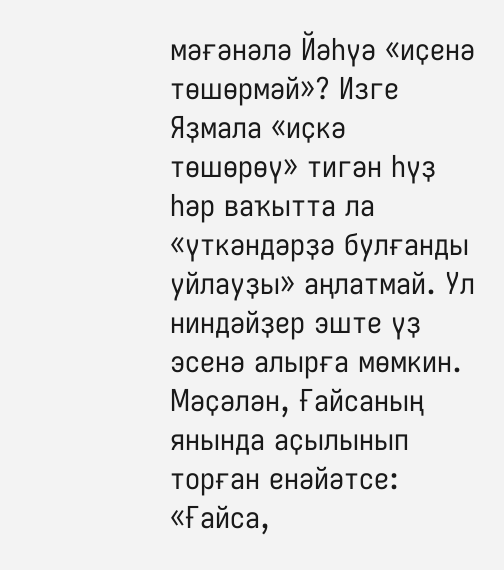мәғәнәлә Йәһүә «иҫенә төшөрмәй»? Изге Яҙмала «иҫкә төшөрөү» тигән һүҙ һәр ваҡытта ла «үткәндәрҙә булғанды уйлауҙы» аңлатмай. Ул ниндәйҙер эште үҙ эсенә алырға мөмкин. Мәҫәлән, Ғайсаның янында аҫылынып торған енәйәтсе: «Ғайса,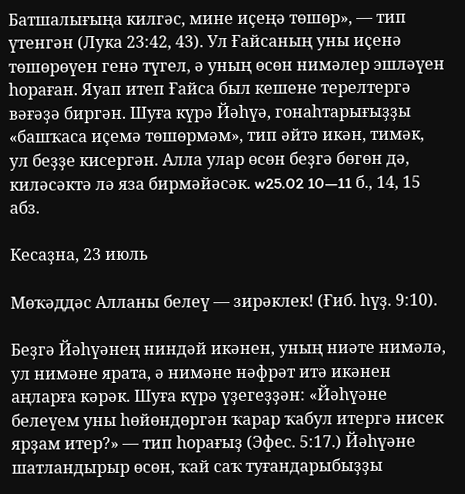Батшалығыңа килгәс, мине иҫеңә төшөр», — тип үтенгән (Лука 23:42, 43). Ул Ғайсаның уны иҫенә төшөрөүен генә түгел, ә уның өсөн нимәлер эшләүен һораған. Яуап итеп Ғайса был кешене терелтергә вәғәҙә биргән. Шуға күрә Йәһүә, гонаһтарығыҙҙы «башҡаса иҫемә төшөрмәм», тип әйтә икән, тимәк, ул беҙҙе кисергән. Алла улар өсөн беҙгә бөгөн дә, киләсәктә лә яза бирмәйәсәк. w25.02 10—11 б., 14, 15 абз.

Кесаҙна, 23 июль

Мөҡәддәс Алланы белеү — зирәклек! (Ғиб. һүҙ. 9:10).

Беҙгә Йәһүәнең ниндәй икәнен, уның ниәте нимәлә, ул нимәне ярата, ә нимәне нәфрәт итә икәнен аңларға кәрәк. Шуға күрә үҙегеҙҙән: «Йәһүәне белеүем уны һөйөндөргән ҡарар ҡабул итергә нисек ярҙам итер?» — тип һорағыҙ (Эфес. 5:17.) Йәһүәне шатландырыр өсөн, ҡай саҡ туғандарыбыҙҙы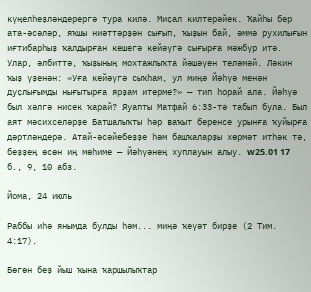күңелһеҙләндерергә тура килә. Миҫал килтерәйек. Ҡайһы бер ата-әсәләр, яҡшы ниәттәрҙән сығып, ҡыҙын бай, әммә рухилығын иғтибарһыҙ ҡалдырған кешегә кейәүгә сығырға мәжбүр итә. Улар, әлбиттә, ҡыҙының мохтажлыҡта йәшәүен теләмәй. Ләкин ҡыҙ үҙенән: «Уға кейәүгә сыҡһам, ул миңә Йәһүә менән дуҫлығымды нығытырға ярҙам итерме?» — тип һорай ала. Йәһүә был хәлгә нисек ҡарай? Яуапты Матфай 6:33-тә табып була. Был аят мәсихселәрҙе Батшалыҡты һәр ваҡыт беренсе урынға ҡуйырға дәртләндерә. Атай-әсәйебеҙҙе һәм башҡаларҙы хөрмәт итһәк тә, беҙҙең өсөн иң мөһиме — Йәһүәнең хуплауын алыу. w25.01 17 б., 9, 10 абз.

Йома, 24 июль

Раббы иһә янымда булды һәм... миңә ҡеүәт бирҙе (2 Тим. 4:17).

Бөгөн беҙ йыш ҡына ҡаршылыҡтар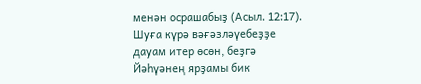менән осрашабыҙ (Асыл. 12:17). Шуға күрә вәғәзләүебеҙҙе дауам итер өсөн, беҙгә Йәһүәнең ярҙамы бик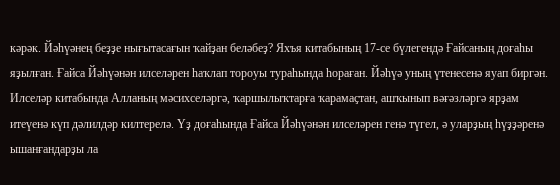кәрәк. Йәһүәнең беҙҙе нығытасағын ҡайҙан беләбеҙ? Яхъя китабының 17-се бүлегендә Ғайсаның доғаһы яҙылған. Ғайса Йәһүәнән илселәрен һаҡлап тороуы тураһында һораған. Йәһүә уның үтенесенә яуап биргән. Илселәр китабында Алланың мәсихселәргә, ҡаршылыҡтарға ҡарамаҫтан, ашҡынып вәғәзләргә ярҙам итеүенә күп дәлилдәр килтерелә. Үҙ доғаһында Ғайса Йәһүәнән илселәрен генә түгел, ә уларҙың һүҙҙәренә ышанғандарҙы ла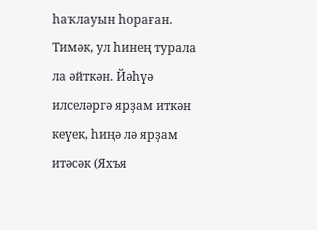һаҡлауын һораған. Тимәк, ул һинең турала ла әйткән. Йәһүә илселәргә ярҙам иткән кеүек, һиңә лә ярҙам итәсәк (Яхъя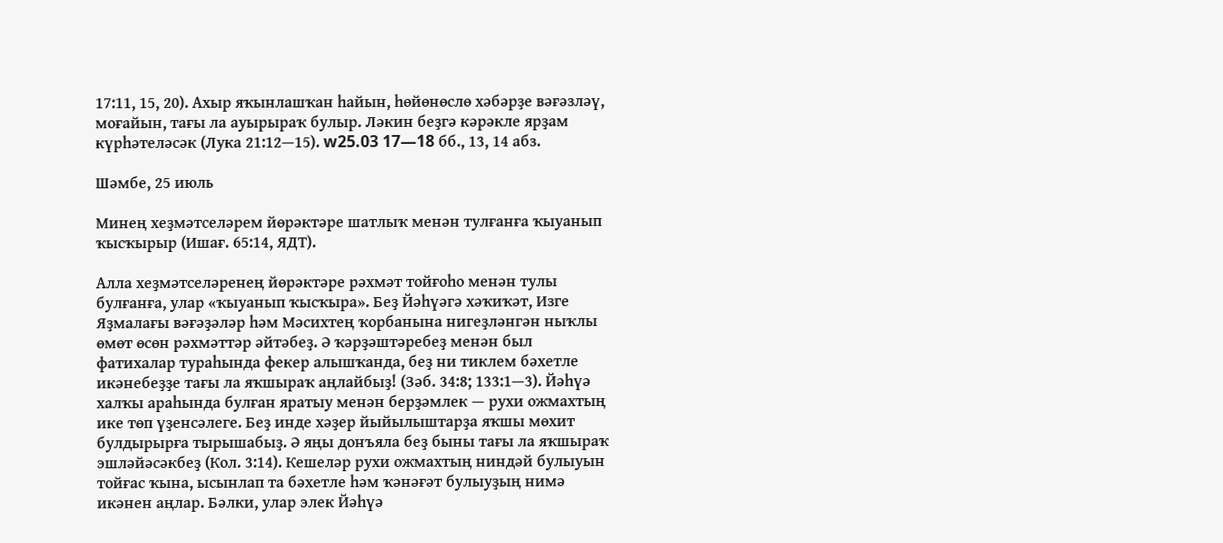17:11, 15, 20). Ахыр яҡынлашҡан һайын, һөйөнөслө хәбәрҙе вәғәзләү, моғайын, тағы ла ауырыраҡ булыр. Ләкин беҙгә кәрәкле ярҙам күрһәтеләсәк (Лука 21:12—15). w25.03 17—18 бб., 13, 14 абз.

Шәмбе, 25 июль

Минең хеҙмәтселәрем йөрәктәре шатлыҡ менән тулғанға ҡыуанып ҡысҡырыр (Ишағ. 65:14, ЯДТ).

Алла хеҙмәтселәренең йөрәктәре рәхмәт тойғоһо менән тулы булғанға, улар «ҡыуанып ҡысҡыра». Беҙ Йәһүәгә хәҡиҡәт, Изге Яҙмалағы вәғәҙәләр һәм Мәсихтең ҡорбанына нигеҙләнгән ныҡлы өмөт өсөн рәхмәттәр әйтәбеҙ. Ә ҡәрҙәштәребеҙ менән был фатихалар тураһында фекер алышҡанда, беҙ ни тиклем бәхетле икәнебеҙҙе тағы ла яҡшыраҡ аңлайбыҙ! (Зәб. 34:8; 133:1—3). Йәһүә халҡы араһында булған яратыу менән берҙәмлек — рухи ожмахтың ике төп үҙенсәлеге. Беҙ инде хәҙер йыйылыштарҙа яҡшы мөхит булдырырға тырышабыҙ. Ә яңы донъяла беҙ быны тағы ла яҡшыраҡ эшләйәсәкбеҙ (Кол. 3:14). Кешеләр рухи ожмахтың ниндәй булыуын тойғас ҡына, ысынлап та бәхетле һәм ҡәнәғәт булыуҙың нимә икәнен аңлар. Бәлки, улар элек Йәһүә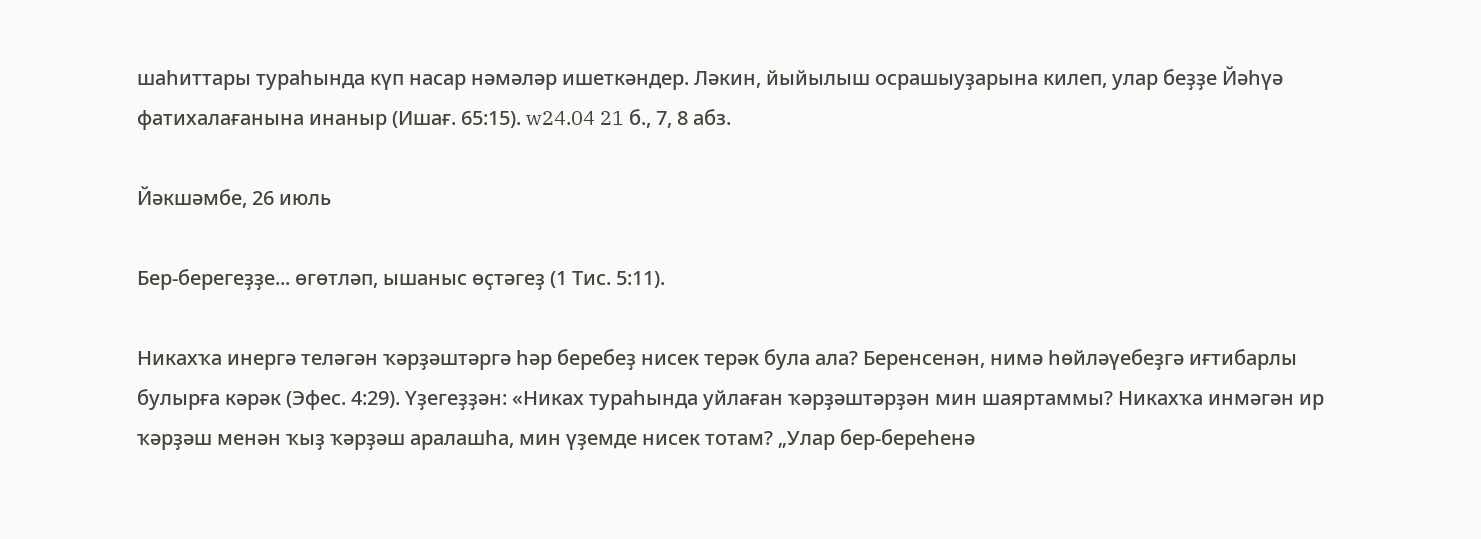шаһиттары тураһында күп насар нәмәләр ишеткәндер. Ләкин, йыйылыш осрашыуҙарына килеп, улар беҙҙе Йәһүә фатихалағанына инаныр (Ишағ. 65:15). w24.04 21 б., 7, 8 абз.

Йәкшәмбе, 26 июль

Бер-берегеҙҙе... өгөтләп, ышаныс өҫтәгеҙ (1 Тис. 5:11).

Никахҡа инергә теләгән ҡәрҙәштәргә һәр беребеҙ нисек терәк була ала? Беренсенән, нимә һөйләүебеҙгә иғтибарлы булырға кәрәк (Эфес. 4:29). Үҙегеҙҙән: «Никах тураһында уйлаған ҡәрҙәштәрҙән мин шаяртаммы? Никахҡа инмәгән ир ҡәрҙәш менән ҡыҙ ҡәрҙәш аралашһа, мин үҙемде нисек тотам? „Улар бер-береһенә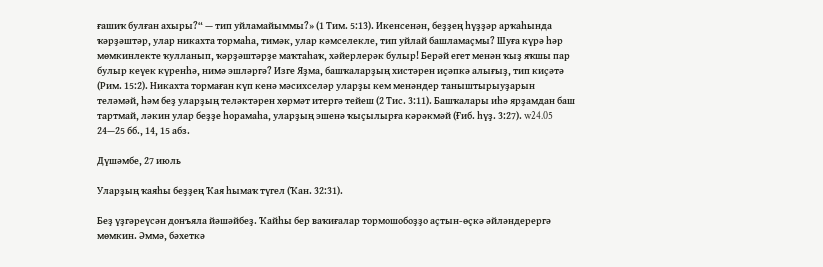ғашиҡ булған ахыры?“ — тип уйламайыммы?» (1 Тим. 5:13). Икенсенән, беҙҙең һүҙҙәр арҡаһында ҡәрҙәштәр, улар никахта тормаһа, тимәк, улар кәмселекле, тип уйлай башламаҫмы? Шуға күрә һәр мөмкинлекте ҡулланып, ҡәрҙәштәрҙе маҡтаһаҡ, хәйерлерәк булыр! Берәй егет менән ҡыҙ яҡшы пар булыр кеүек күренһә, нимә эшләргә? Изге Яҙма, башҡаларҙың хистәрен иҫәпкә алығыҙ, тип киҫәтә (Рим. 15:2). Никахта тормаған күп кенә мәсихселәр уларҙы кем менәндер таныштырыуҙарын теләмәй, һәм беҙ уларҙың теләктәрен хөрмәт итергә тейеш (2 Тис. 3:11). Башҡалары иһә ярҙамдан баш тартмай, ләкин улар беҙҙе һорамаһа, уларҙың эшенә ҡыҫылырға кәрәкмәй (Ғиб. һүҙ. 3:27). w24.05 24—25 бб., 14, 15 абз.

Дүшәмбе, 27 июль

Уларҙың ҡаяһы беҙҙең Ҡая һымаҡ түгел (Ҡан. 32:31).

Беҙ үҙгәреүсән донъяла йәшәйбеҙ. Ҡайһы бер ваҡиғалар тормошобоҙҙо аҫтын-өҫкә әйләндерергә мөмкин. Әммә, бәхеткә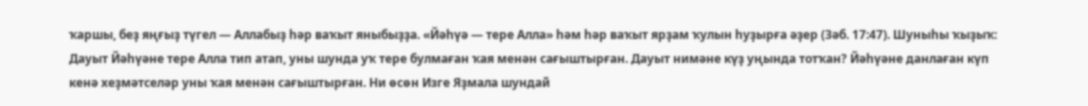ҡаршы, беҙ яңғыҙ түгел — Аллабыҙ һәр ваҡыт яныбыҙҙа. «Йәһүә — тере Алла» һәм һәр ваҡыт ярҙам ҡулын һуҙырға әҙер (Зәб. 17:47). Шуныһы ҡыҙыҡ: Дауыт Йәһүәне тере Алла тип атап, уны шунда уҡ тере булмаған ҡая менән сағыштырған. Дауыт нимәне күҙ уңында тотҡан? Йәһүәне данлаған күп кенә хеҙмәтселәр уны ҡая менән сағыштырған. Ни өсөн Изге Яҙмала шундай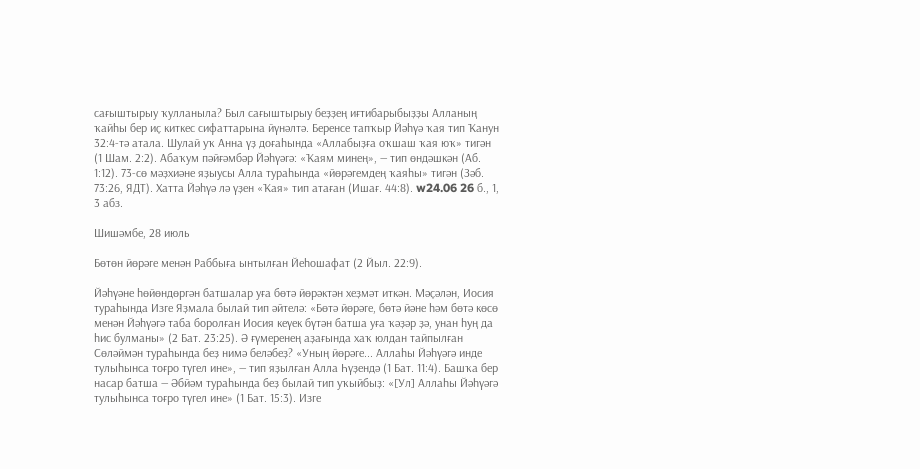сағыштырыу ҡулланыла? Был сағыштырыу беҙҙең иғтибарыбыҙҙы Алланың ҡайһы бер иҫ киткес сифаттарына йүнәлтә. Беренсе тапҡыр Йәһүә ҡая тип Ҡанун 32:4-тә атала. Шулай уҡ Анна үҙ доғаһында «Аллабыҙға оҡшаш ҡая юҡ» тигән (1 Шам. 2:2). Абаҡум пәйғәмбәр Йәһүәгә: «Ҡаям минең», — тип өндәшкән (Аб. 1:12). 73-сө мәҙхиәне яҙыусы Алла тураһында «йөрәгемдең ҡаяһы» тигән (Зәб. 73:26, ЯДТ). Хатта Йәһүә лә үҙен «Ҡая» тип атаған (Ишағ. 44:8). w24.06 26 б., 1, 3 абз.

Шишәмбе, 28 июль

Бөтөн йөрәге менән Раббыға ынтылған Йеһошафат (2 Йыл. 22:9).

Йәһүәне һөйөндөргән батшалар уға бөтә йөрәктән хеҙмәт иткән. Мәҫәлән, Иосия тураһында Изге Яҙмала былай тип әйтелә: «Бөтә йөрәге, бөтә йәне һәм бөтә көсө менән Йәһүәгә таба боролған Иосия кеүек бүтән батша уға ҡәҙәр ҙә, унан һуң да һис булманы» (2 Бат. 23:25). Ә ғүмеренең аҙағында хаҡ юлдан тайпылған Сөләймән тураһында беҙ нимә беләбеҙ? «Уның йөрәге... Аллаһы Йәһүәгә инде тулыһынса тоғро түгел ине», — тип яҙылған Алла Һүҙендә (1 Бат. 11:4). Башҡа бер насар батша — Әбйәм тураһында беҙ былай тип уҡыйбыҙ: «[Ул] Аллаһы Йәһүәгә тулыһынса тоғро түгел ине» (1 Бат. 15:3). Изге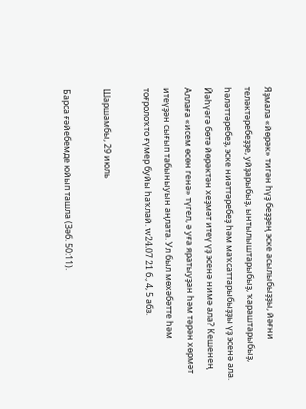Яҙмала «йөрәк» тигән һүҙ беҙҙең эске асылыбыҙҙы, йәғни теләктәребеҙҙе, уйҙарыбыҙ, ынтылыштарыбыҙ, ҡараштарыбыҙ, һәләттәребеҙ, эске ниәттәребеҙ һәм маҡсаттарыбыҙҙы үҙ эсенә ала. Йәһүәгә бөтә йөрәктән хеҙмәт итеү үҙ эсенә нимә ала? Кешенең Аллаға «исем өсөн генә» түгел, ә уға яратыуҙан һәм тәрән хөрмәт итеүҙән сығып табыныуын аңлата. Ул был мөхәбәтте һәм тоғролоҡто ғүмер буйы һаҡлай. w24.07 21 б., 4, 5 абз.

Шаршамбы, 29 июль

Барса ғәйебемде юйып ташла (Зәб. 50:11).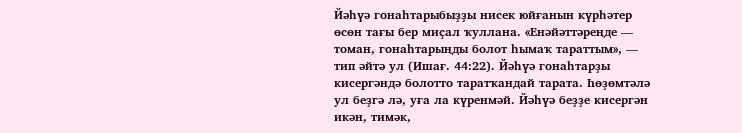Йәһүә гонаһтарыбыҙҙы нисек юйғанын күрһәтер өсөн тағы бер миҫал ҡуллана. «Енәйәттәреңде — томан, гонаһтарыңды болот һымаҡ тараттым», — тип әйтә ул (Ишағ. 44:22). Йәһүә гонаһтарҙы кисергәндә болотто таратҡандай тарата. Һөҙөмтәлә ул беҙгә лә, уға ла күренмәй. Йәһүә беҙҙе кисергән икән, тимәк,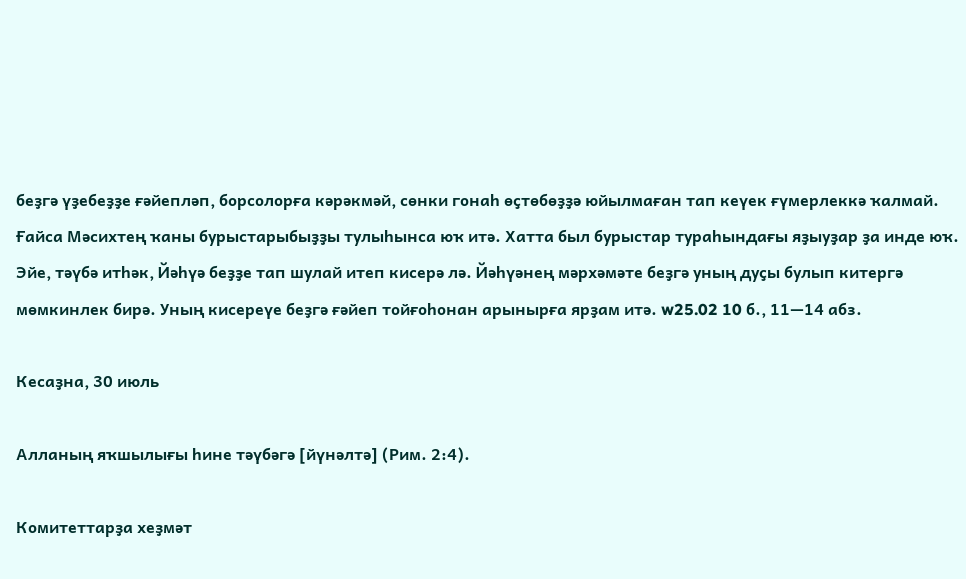беҙгә үҙебеҙҙе ғәйепләп, борсолорға кәрәкмәй, сөнки гонаһ өҫтөбөҙҙә юйылмаған тап кеүек ғүмерлеккә ҡалмай. Ғайса Мәсихтең ҡаны бурыстарыбыҙҙы тулыһынса юҡ итә. Хатта был бурыстар тураһындағы яҙыуҙар ҙа инде юҡ. Эйе, тәүбә итһәк, Йәһүә беҙҙе тап шулай итеп кисерә лә. Йәһүәнең мәрхәмәте беҙгә уның дуҫы булып китергә мөмкинлек бирә. Уның кисереүе беҙгә ғәйеп тойғоһонан арынырға ярҙам итә. w25.02 10 б., 11—14 абз.

Кесаҙна, 30 июль

Алланың яҡшылығы һине тәүбәгә [йүнәлтә] (Рим. 2:4).

Комитеттарҙа хеҙмәт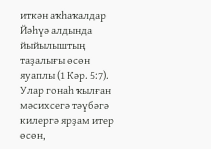иткән аҡһаҡалдар Йәһүә алдында йыйылыштың таҙалығы өсөн яуаплы (1 Кәр. 5:7). Улар гонаһ ҡылған мәсихсегә тәүбәгә килергә ярҙам итер өсөн,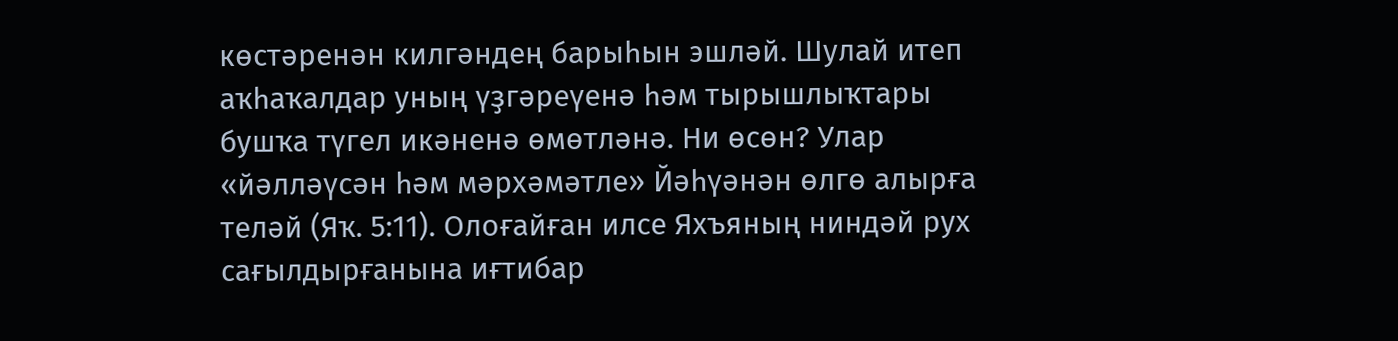көстәренән килгәндең барыһын эшләй. Шулай итеп аҡһаҡалдар уның үҙгәреүенә һәм тырышлыҡтары бушҡа түгел икәненә өмөтләнә. Ни өсөн? Улар «йәлләүсән һәм мәрхәмәтле» Йәһүәнән өлгө алырға теләй (Яҡ. 5:11). Олоғайған илсе Яхъяның ниндәй рух сағылдырғанына иғтибар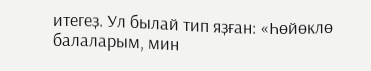итегеҙ. Ул былай тип яҙған: «Һөйөклө балаларым, мин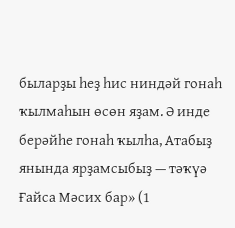быларҙы һеҙ һис ниндәй гонаһ ҡылмаһын өсөн яҙам. Ә инде берәйһе гонаһ ҡылһа, Атабыҙ янында ярҙамсыбыҙ — тәҡүә Ғайса Мәсих бар» (1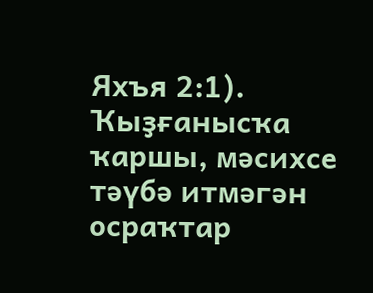Яхъя 2:1). Ҡыҙғанысҡа ҡаршы, мәсихсе тәүбә итмәгән осраҡтар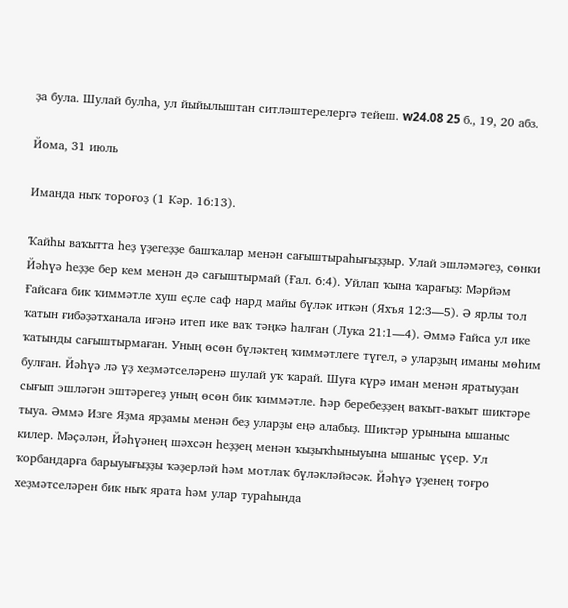ҙа була. Шулай булһа, ул йыйылыштан ситләштерелергә тейеш. w24.08 25 б., 19, 20 абз.

Йома, 31 июль

Иманда ныҡ тороғоҙ (1 Кәр. 16:13).

Ҡайһы ваҡытта һеҙ үҙегеҙҙе башҡалар менән сағыштыраһығыҙҙыр. Улай эшләмәгеҙ, сөнки Йәһүә һеҙҙе бер кем менән дә сағыштырмай (Ғал. 6:4). Уйлап ҡына ҡарағыҙ: Мәрйәм Ғайсаға бик ҡиммәтле хуш еҫле саф нард майы бүләк иткән (Яхъя 12:3—5). Ә ярлы тол ҡатын ғибәҙәтханала иғәнә итеп ике ваҡ тәңкә һалған (Лука 21:1—4). Әммә Ғайса ул ике ҡатынды сағыштырмаған. Уның өсөн бүләктең ҡиммәтлеге түгел, ә уларҙың иманы мөһим булған. Йәһүә лә үҙ хеҙмәтселәренә шулай уҡ ҡарай. Шуға күрә иман менән яратыуҙан сығып эшләгән эштәрегеҙ уның өсөн бик ҡиммәтле. Һәр беребеҙҙең ваҡыт-ваҡыт шиктәре тыуа. Әммә Изге Яҙма ярҙамы менән беҙ уларҙы еңә алабыҙ. Шиктәр урынына ышаныс килер. Мәҫәлән, Йәһүәнең шәхсән һеҙҙең менән ҡыҙыҡһыныуына ышаныс үҫер. Ул ҡорбандарға барыуығыҙҙы ҡәҙерләй һәм мотлаҡ бүләкләйәсәк. Йәһүә үҙенең тоғро хеҙмәтселәрен бик ныҡ ярата һәм улар тураһында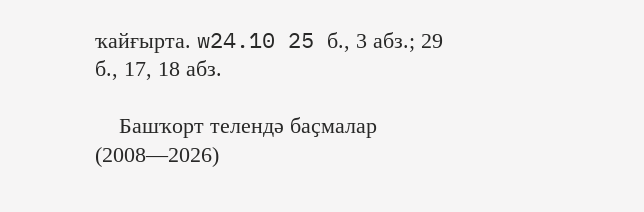ҡайғырта. w24.10 25 б., 3 абз.; 29 б., 17, 18 абз.

    Башҡорт телендә баҫмалар (2008—2026)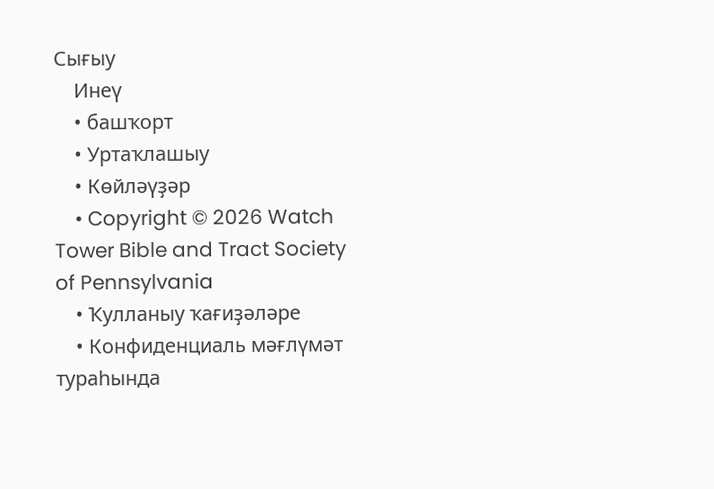Сығыу
    Инеү
    • башҡорт
    • Уртаҡлашыу
    • Көйләүҙәр
    • Copyright © 2026 Watch Tower Bible and Tract Society of Pennsylvania
    • Ҡулланыу ҡағиҙәләре
    • Конфиденциаль мәғлүмәт тураһында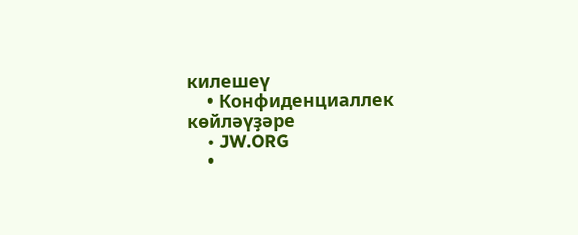килешеү
    • Конфиденциаллек көйләүҙәре
    • JW.ORG
    •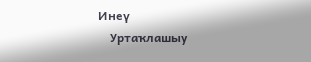Инеү
    Уртаҡлашыу